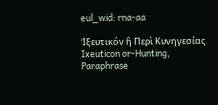eul_wid: rna-aa

Ἰξευτικόν ἢ Περὶ Κυνηγεσίας
Ixeuticon or-Hunting, Paraphrase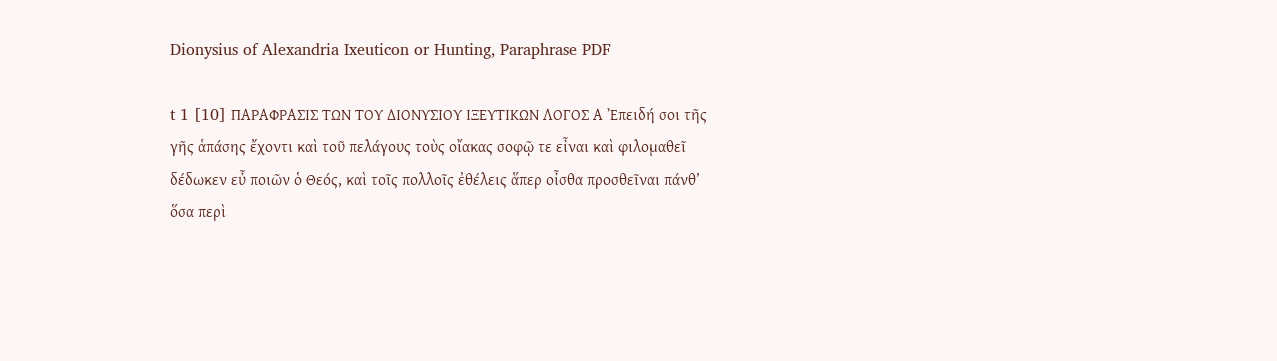Dionysius of Alexandria Ixeuticon or Hunting, Paraphrase PDF

t 1 [10] ΠΑΡΑΦΡΑΣΙΣ ΤΩΝ ΤΟΥ ΔΙΟΝΥΣΙΟΥ ΙΞΕΥΤΙΚΩΝ ΛΟΓΟΣ Α Ἐπειδή σοι τῆς γῆς ἁπάσης ἔχοντι καὶ τοῦ πελάγους τοὺς οἴακας σοφῷ τε εἶναι καὶ φιλομαθεῖ δέδωκεν εὖ ποιῶν ὁ Θεός, καὶ τοῖς πολλοῖς ἐθέλεις ἅπερ οἶσθα προσθεῖναι πάνθ’ ὅσα περὶ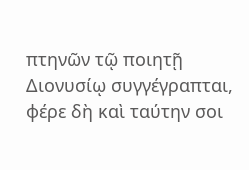πτηνῶν τῷ ποιητῇ Διονυσίῳ συγγέγραπται, φέρε δὴ καὶ ταύτην σοι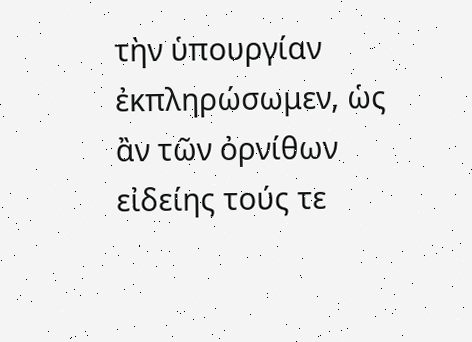τὴν ὑπουργίαν ἐκπληρώσωμεν, ὡς ἂν τῶν ὀρνίθων εἰδείης τούς τε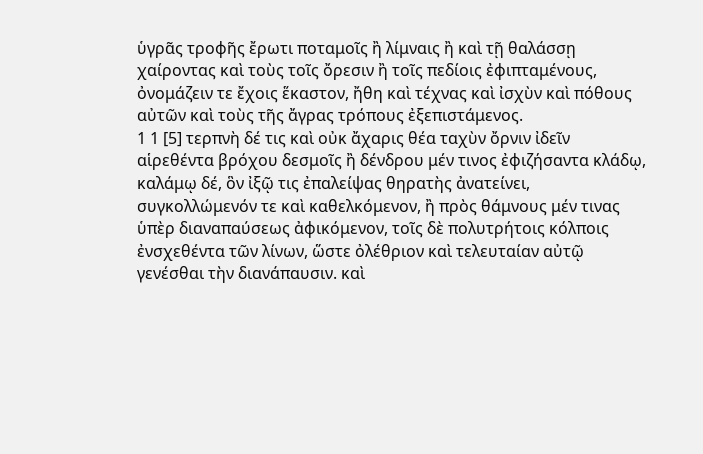ὑγρᾶς τροφῆς ἔρωτι ποταμοῖς ἢ λίμναις ἢ καὶ τῇ θαλάσσῃ χαίροντας καὶ τοὺς τοῖς ὄρεσιν ἢ τοῖς πεδίοις ἐφιπταμένους, ὀνομάζειν τε ἔχοις ἕκαστον, ἤθη καὶ τέχνας καὶ ἰσχὺν καὶ πόθους αὐτῶν καὶ τοὺς τῆς ἄγρας τρόπους ἐξεπιστάμενος.
1 1 [5] τερπνὴ δέ τις καὶ οὐκ ἄχαρις θέα ταχὺν ὄρνιν ἰδεῖν αἱρεθέντα βρόχου δεσμοῖς ἢ δένδρου μέν τινος ἐφιζήσαντα κλάδῳ, καλάμῳ δέ, ὃν ἰξῷ τις ἐπαλείψας θηρατὴς ἀνατείνει, συγκολλώμενόν τε καὶ καθελκόμενον, ἢ πρὸς θάμνους μέν τινας ὑπὲρ διαναπαύσεως ἀφικόμενον, τοῖς δὲ πολυτρήτοις κόλποις ἐνσχεθέντα τῶν λίνων, ὥστε ὀλέθριον καὶ τελευταίαν αὐτῷ γενέσθαι τὴν διανάπαυσιν. καὶ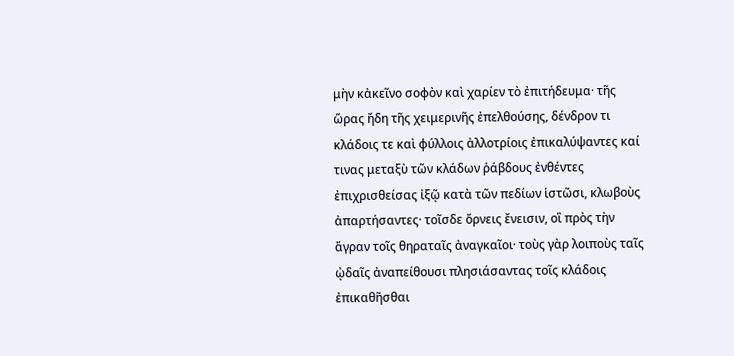μὴν κἀκεῖνο σοφὸν καὶ χαρίεν τὸ ἐπιτήδευμα· τῆς ὥρας ἤδη τῆς χειμερινῆς ἐπελθούσης, δένδρον τι κλάδοις τε καὶ φύλλοις ἀλλοτρίοις ἐπικαλύψαντες καί τινας μεταξὺ τῶν κλάδων ῥάβδους ἐνθέντες ἐπιχρισθείσας ἰξῷ κατὰ τῶν πεδίων ἱστῶσι, κλωβοὺς ἀπαρτήσαντες· τοῖσδε ὄρνεις ἔνεισιν, οἳ πρὸς τὴν ἄγραν τοῖς θηραταῖς ἀναγκαῖοι· τοὺς γὰρ λοιποὺς ταῖς ᾠδαῖς ἀναπείθουσι πλησιάσαντας τοῖς κλάδοις ἐπικαθῆσθαι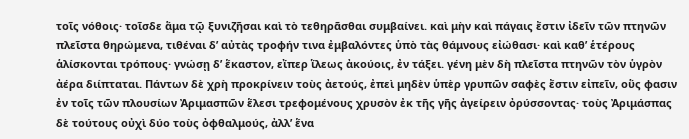τοῖς νόθοις· τοῖσδε ἅμα τῷ ξυνιζῆσαι καὶ τὸ τεθηρᾶσθαι συμβαίνει. καὶ μὴν καὶ πάγαις ἔστιν ἰδεῖν τῶν πτηνῶν πλεῖστα θηρώμενα, τιθέναι δ’ αὐτὰς τροφήν τινα ἐμβαλόντες ὑπὸ τὰς θάμνους εἰώθασι· καὶ καθ’ ἑτέρους ἁλίσκονται τρόπους· γνώσῃ δ’ ἕκαστον, εἴπερ ἵλεως ἀκούοις, ἐν τάξει. γένη μὲν δὴ πλεῖστα πτηνῶν τὸν ὑγρὸν ἀέρα διίπταται. Πάντων δὲ χρὴ προκρίνειν τοὺς ἀετούς, ἐπεὶ μηδὲν ὑπὲρ γρυπῶν σαφὲς ἔστιν εἰπεῖν, οὕς φασιν ἐν τοῖς τῶν πλουσίων Ἀριμασπῶν ἕλεσι τρεφομένους χρυσὸν ἐκ τῆς γῆς ἀγείρειν ὀρύσσοντας· τοὺς Ἀριμάσπας δὲ τούτους οὐχὶ δύο τοὺς ὀφθαλμούς, ἀλλ’ ἕνα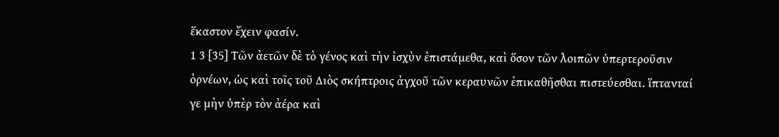ἕκαστον ἔχειν φασίν.
1 3 [35] Τῶν ἀετῶν δὲ τὸ γένος καὶ τὴν ἰσχὺν ἐπιστάμεθα, καὶ ὅσον τῶν λοιπῶν ὑπερτεροῦσιν ὀρνέων, ὡς καὶ τοῖς τοῦ Διὸς σκήπτροις ἀγχοῦ τῶν κεραυνῶν ἐπικαθῆσθαι πιστεύεσθαι. ἵπτανταί γε μὴν ὑπὲρ τὸν ἀέρα καὶ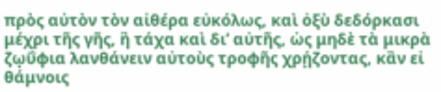πρὸς αὐτὸν τὸν αἰθέρα εὐκόλως, καὶ ὀξὺ δεδόρκασι μέχρι τῆς γῆς, ἢ τάχα καὶ δι’ αὐτῆς, ὡς μηδὲ τὰ μικρὰ ζῳΰφια λανθάνειν αὐτοὺς τροφῆς χρῄζοντας, κἂν εἰ θάμνοις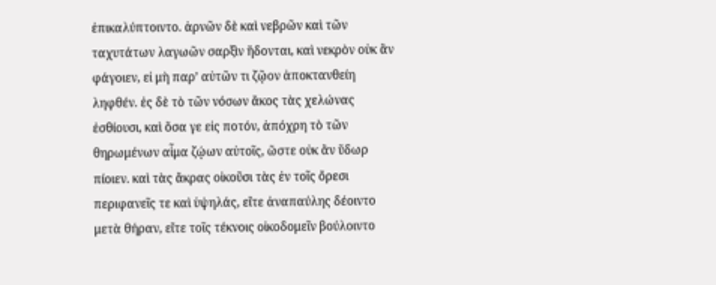ἐπικαλύπτοιντο. ἀρνῶν δὲ καὶ νεβρῶν καὶ τῶν ταχυτάτων λαγωῶν σαρξὶν ἥδονται, καὶ νεκρὸν οὐκ ἂν φάγοιεν, εἰ μὴ παρ’ αὐτῶν τι ζῷον ἀποκτανθείη ληφθέν. ἐς δὲ τὸ τῶν νόσων ἄκος τὰς χελώνας ἐσθίουσι, καὶ ὅσα γε εἰς ποτόν, ἀπόχρη τὸ τῶν θηρωμένων αἷμα ζῴων αὐτοῖς, ὥστε οὐκ ἂν ὕδωρ πίοιεν. καὶ τὰς ἄκρας οἰκοῦσι τὰς ἐν τοῖς ὄρεσι περιφανεῖς τε καὶ ὑψηλάς, εἴτε ἀναπαύλης δέοιντο μετὰ θήραν, εἴτε τοῖς τέκνοις οἰκοδομεῖν βούλοιντο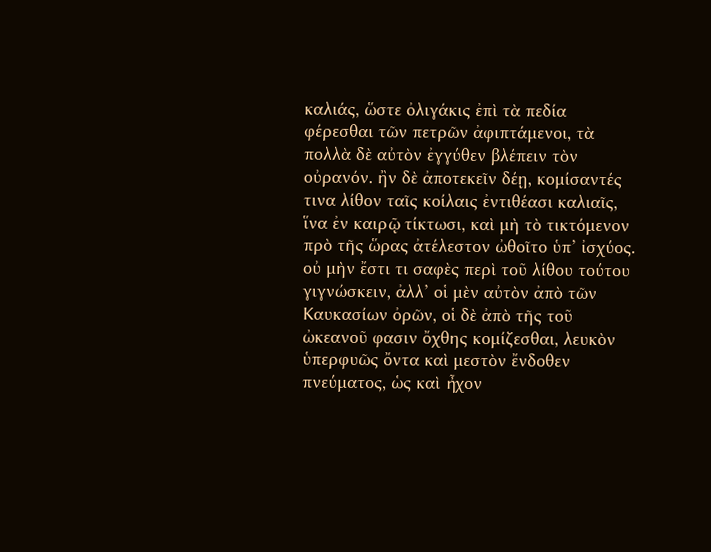καλιάς, ὥστε ὀλιγάκις ἐπὶ τὰ πεδία φέρεσθαι τῶν πετρῶν ἀφιπτάμενοι, τὰ πολλὰ δὲ αὐτὸν ἐγγύθεν βλέπειν τὸν οὐρανόν. ἢν δὲ ἀποτεκεῖν δέῃ, κομίσαντές τινα λίθον ταῖς κοίλαις ἐντιθέασι καλιαῖς, ἵνα ἐν καιρῷ τίκτωσι, καὶ μὴ τὸ τικτόμενον πρὸ τῆς ὥρας ἀτέλεστον ὠθοῖτο ὑπ’ ἰσχύος. οὐ μὴν ἔστι τι σαφὲς περὶ τοῦ λίθου τούτου γιγνώσκειν, ἀλλ’ οἱ μὲν αὐτὸν ἀπὸ τῶν Καυκασίων ὀρῶν, οἱ δὲ ἀπὸ τῆς τοῦ ὠκεανοῦ φασιν ὄχθης κομίζεσθαι, λευκὸν ὑπερφυῶς ὄντα καὶ μεστὸν ἔνδοθεν πνεύματος, ὡς καὶ ἦχον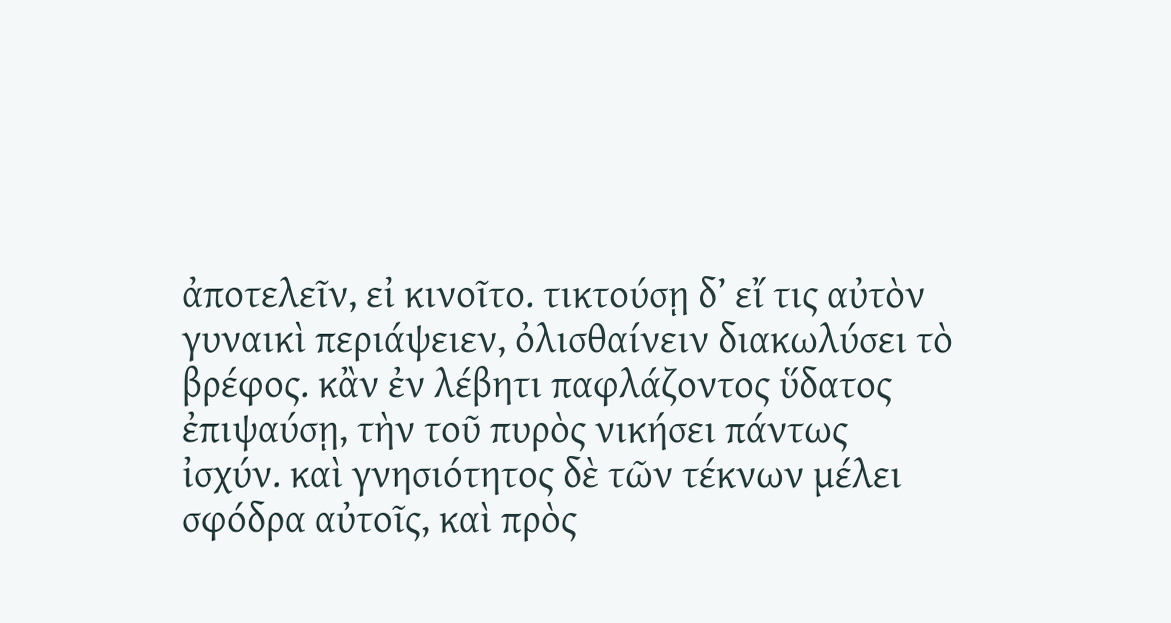ἀποτελεῖν, εἰ κινοῖτο. τικτούσῃ δ’ εἴ τις αὐτὸν γυναικὶ περιάψειεν, ὀλισθαίνειν διακωλύσει τὸ βρέφος. κἂν ἐν λέβητι παφλάζοντος ὕδατος ἐπιψαύσῃ, τὴν τοῦ πυρὸς νικήσει πάντως ἰσχύν. καὶ γνησιότητος δὲ τῶν τέκνων μέλει σφόδρα αὐτοῖς, καὶ πρὸς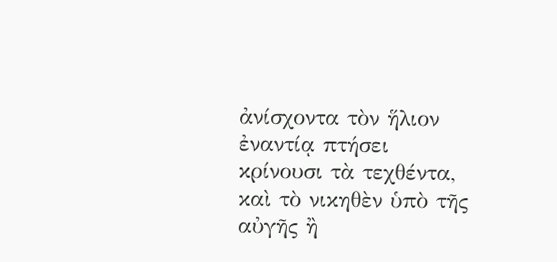ἀνίσχοντα τὸν ἥλιον ἐναντίᾳ πτήσει κρίνουσι τὰ τεχθέντα, καὶ τὸ νικηθὲν ὑπὸ τῆς αὐγῆς ἢ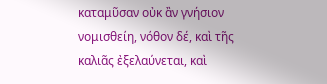καταμῦσαν οὐκ ἂν γνήσιον νομισθείη, νόθον δέ, καὶ τῆς καλιᾶς ἐξελαύνεται, καὶ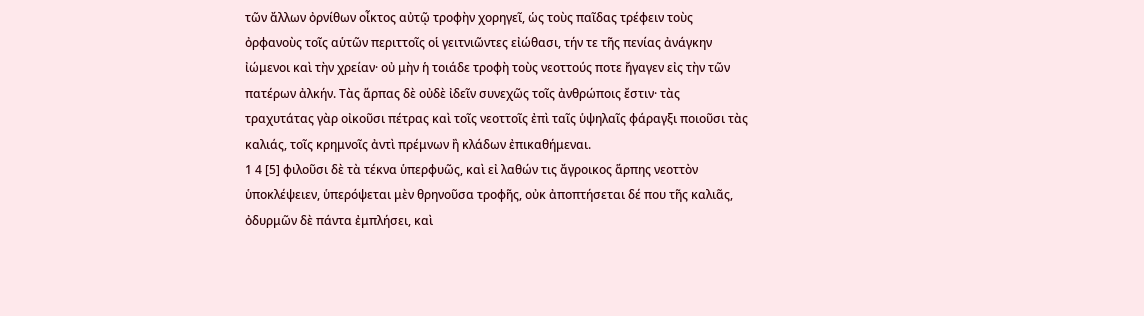τῶν ἄλλων ὀρνίθων οἶκτος αὐτῷ τροφὴν χορηγεῖ, ὡς τοὺς παῖδας τρέφειν τοὺς ὀρφανοὺς τοῖς αὑτῶν περιττοῖς οἱ γειτνιῶντες εἰώθασι, τήν τε τῆς πενίας ἀνάγκην ἰώμενοι καὶ τὴν χρείαν· οὐ μὴν ἡ τοιάδε τροφὴ τοὺς νεοττούς ποτε ἤγαγεν εἰς τὴν τῶν πατέρων ἀλκήν. Τὰς ἅρπας δὲ οὐδὲ ἰδεῖν συνεχῶς τοῖς ἀνθρώποις ἔστιν· τὰς τραχυτάτας γὰρ οἰκοῦσι πέτρας καὶ τοῖς νεοττοῖς ἐπὶ ταῖς ὑψηλαῖς φάραγξι ποιοῦσι τὰς καλιάς, τοῖς κρημνοῖς ἀντὶ πρέμνων ἢ κλάδων ἐπικαθήμεναι.
1 4 [5] φιλοῦσι δὲ τὰ τέκνα ὑπερφυῶς, καὶ εἰ λαθών τις ἄγροικος ἅρπης νεοττὸν ὑποκλέψειεν, ὑπερόψεται μὲν θρηνοῦσα τροφῆς, οὐκ ἀποπτήσεται δέ που τῆς καλιᾶς, ὀδυρμῶν δὲ πάντα ἐμπλήσει, καὶ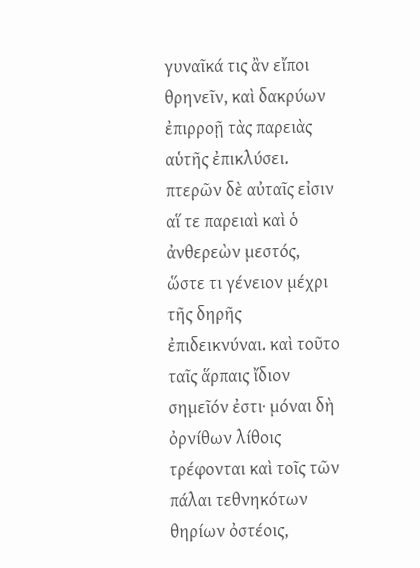γυναῖκά τις ἂν εἴποι θρηνεῖν, καὶ δακρύων ἐπιρροῇ τὰς παρειὰς αὑτῆς ἐπικλύσει. πτερῶν δὲ αὐταῖς εἰσιν αἵ τε παρειαὶ καὶ ὁ ἀνθερεὼν μεστός, ὥστε τι γένειον μέχρι τῆς δηρῆς ἐπιδεικνύναι. καὶ τοῦτο ταῖς ἅρπαις ἴδιον σημεῖόν ἐστι· μόναι δὴ ὀρνίθων λίθοις τρέφονται καὶ τοῖς τῶν πάλαι τεθνηκότων θηρίων ὀστέοις,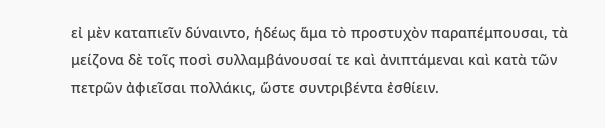εἰ μὲν καταπιεῖν δύναιντο, ἡδέως ἅμα τὸ προστυχὸν παραπέμπουσαι, τὰ μείζονα δὲ τοῖς ποσὶ συλλαμβάνουσαί τε καὶ ἀνιπτάμεναι καὶ κατὰ τῶν πετρῶν ἀφιεῖσαι πολλάκις, ὥστε συντριβέντα ἐσθίειν.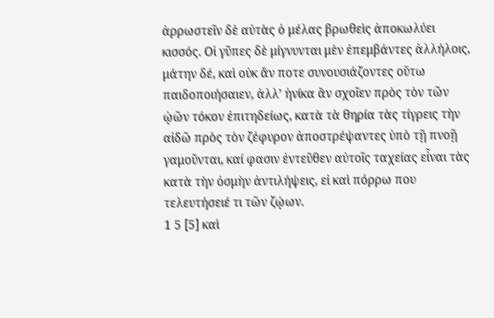ἀρρωστεῖν δὲ αὐτὰς ὁ μέλας βρωθεὶς ἀποκωλύει κισσός. Οἱ γῦπες δὲ μίγνυνται μὲν ἐπεμβάντες ἀλλήλοις, μάτην δέ, καὶ οὐκ ἄν ποτε συνουσιάζοντες οὕτω παιδοποιήσαιεν, ἀλλ’ ἡνίκα ἂν σχοῖεν πρὸς τὸν τῶν ᾠῶν τόκον ἐπιτηδείως, κατὰ τὰ θηρία τὰς τίγρεις τὴν αἰδῶ πρὸς τὸν ζέφυρον ἀποστρέψαντες ὑπὸ τῇ πνοῇ γαμοῦνται, καί φασιν ἐντεῦθεν αὐτοῖς ταχείας εἶναι τὰς κατὰ τὴν ὀσμὴν ἀντιλήψεις, εἰ καὶ πόρρω που τελευτήσειέ τι τῶν ζῴων.
1 5 [5] καὶ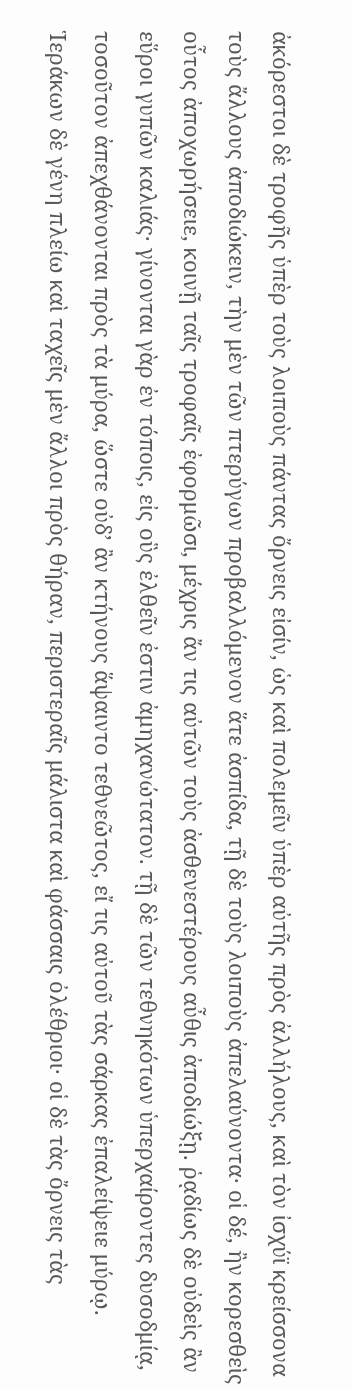ἀκόρεστοι δὲ τροφῆς ὑπὲρ τοὺς λοιποὺς πάντας ὄρνεις εἰσίν, ὡς καὶ πολεμεῖν ὑπὲρ αὐτῆς πρὸς ἀλλήλους, καὶ τὸν ἰσχύϊ κρείσσονα τοὺς ἄλλους ἀποδιώκειν, τὴν μὲν τῶν πτερύγων προβαλλόμενον ἅτε ἀσπίδα, τῇ δὲ τοὺς λοιποὺς ἀπελαύνοντα· οἱ δέ, ἢν κορεσθεὶς οὗτος ἀποχωρήσειε, κοινῇ ταῖς τροφαῖς ἐφορμῶσι, μέχρις ἄν τις αὐτῶν τοὺς ἀσθενεστέρους αὖθις ἀποδιώξῃ. ῥᾳδίως δὲ οὐδεὶς ἂν εὕροι γυπῶν καλιάς· γίνονται γὰρ ἐν τόποις, εἰς οὓς ἐλθεῖν ἐστιν ἀμηχανώτατον. τῇ δὲ τῶν τεθνηκότων ὑπερχαίροντες δυσοδμίᾳ, τοσοῦτον ἀπεχθάνονται πρὸς τὰ μύρα, ὥστε οὐδ’ ἂν κτήνους ἅψαιντο τεθνεῶτος, εἴ τις αὐτοῦ τὰς σάρκας ἐπαλείψειε μύρῳ. Ἱεράκων δὲ γένη πλείω καὶ ταχεῖς μὲν ἄλλοι πρὸς θήραν, περιστεραῖς μάλιστα καὶ φάσσαις ὀλέθριοι· οἱ δὲ τὰς ὄρνεις τὰς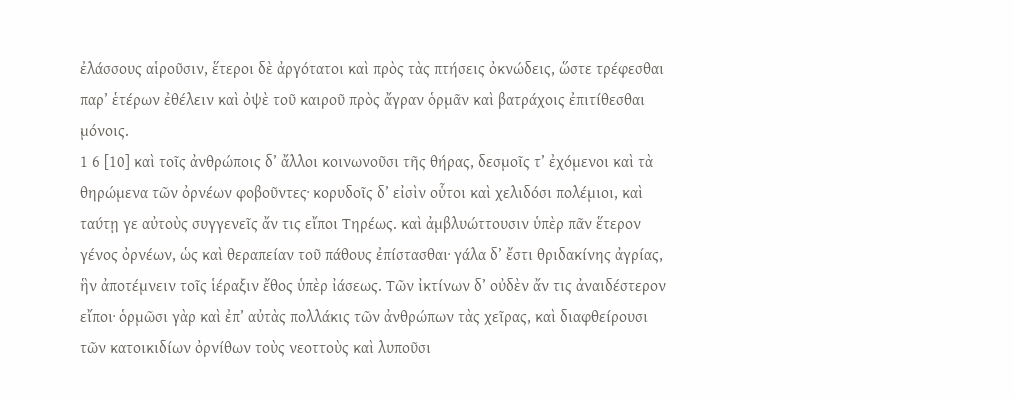ἐλάσσους αἱροῦσιν, ἕτεροι δὲ ἀργότατοι καὶ πρὸς τὰς πτήσεις ὀκνώδεις, ὥστε τρέφεσθαι παρ’ ἑτέρων ἐθέλειν καὶ ὀψὲ τοῦ καιροῦ πρὸς ἄγραν ὁρμᾶν καὶ βατράχοις ἐπιτίθεσθαι μόνοις.
1 6 [10] καὶ τοῖς ἀνθρώποις δ’ ἄλλοι κοινωνοῦσι τῆς θήρας, δεσμοῖς τ’ ἐχόμενοι καὶ τὰ θηρώμενα τῶν ὀρνέων φοβοῦντες· κορυδοῖς δ’ εἰσὶν οὗτοι καὶ χελιδόσι πολέμιοι, καὶ ταύτῃ γε αὐτοὺς συγγενεῖς ἄν τις εἴποι Τηρέως. καὶ ἀμβλυώττουσιν ὑπὲρ πᾶν ἕτερον γένος ὀρνέων, ὡς καὶ θεραπείαν τοῦ πάθους ἐπίστασθαι· γάλα δ’ ἔστι θριδακίνης ἀγρίας, ἣν ἀποτέμνειν τοῖς ἱέραξιν ἔθος ὑπὲρ ἰάσεως. Τῶν ἰκτίνων δ’ οὐδὲν ἄν τις ἀναιδέστερον εἴποι· ὁρμῶσι γὰρ καὶ ἐπ’ αὐτὰς πολλάκις τῶν ἀνθρώπων τὰς χεῖρας, καὶ διαφθείρουσι τῶν κατοικιδίων ὀρνίθων τοὺς νεοττοὺς καὶ λυποῦσι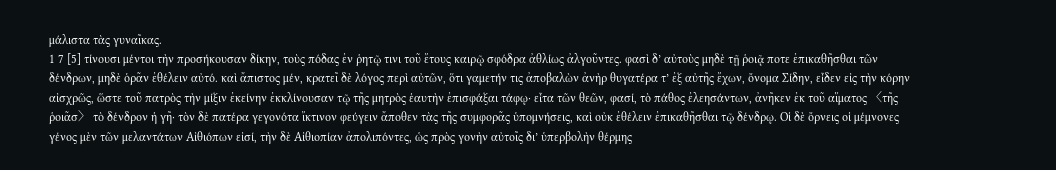μάλιστα τὰς γυναῖκας.
1 7 [5] τίνουσι μέντοι τὴν προσήκουσαν δίκην, τοὺς πόδας ἐν ῥητῷ τινι τοῦ ἔτους καιρῷ σφόδρα ἀθλίως ἀλγοῦντες. φασὶ δ’ αὐτοὺς μηδὲ τῇ ῥοιᾷ ποτε ἐπικαθῆσθαι τῶν δένδρων, μηδὲ ὁρᾶν ἐθέλειν αὐτό. καὶ ἄπιστος μέν, κρατεῖ δὲ λόγος περὶ αὐτῶν, ὅτι γαμετήν τις ἀποβαλὼν ἀνὴρ θυγατέρα τ’ ἐξ αὐτῆς ἔχων, ὄνομα Σίδην, εἶδεν εἰς τὴν κόρην αἰσχρῶς, ὥστε τοῦ πατρὸς τὴν μίξιν ἐκείνην ἐκκλίνουσαν τῷ τῆς μητρὸς ἑαυτὴν ἐπισφάξαι τάφῳ· εἶτα τῶν θεῶν, φασί, τὸ πάθος ἐλεησάντων, ἀνῆκεν ἐκ τοῦ αἵματος 〈τῆς ῥοιᾶσ〉 τὸ δένδρον ἡ γῆ· τὸν δὲ πατέρα γεγονότα ἴκτινον φεύγειν ἄποθεν τὰς τῆς συμφορᾶς ὑπομνήσεις, καὶ οὐκ ἐθέλειν ἐπικαθῆσθαι τῷ δένδρῳ. Οἱ δὲ ὄρνεις οἱ μέμνονες γένος μὲν τῶν μελαντάτων Αἰθιόπων εἰσί, τὴν δὲ Αἰθιοπίαν ἀπολιπόντες, ὡς πρὸς γονὴν αὐτοῖς δι’ ὑπερβολὴν θέρμης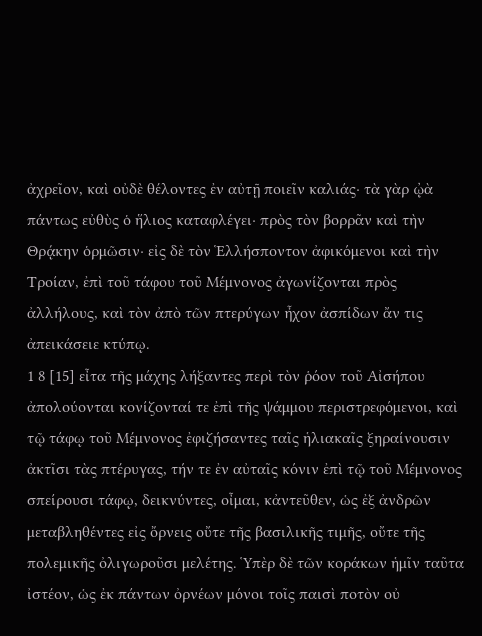ἀχρεῖον, καὶ οὐδὲ θέλοντες ἐν αὐτῇ ποιεῖν καλιάς· τὰ γὰρ ᾠὰ πάντως εὐθὺς ὁ ἥλιος καταφλέγει· πρὸς τὸν βορρᾶν καὶ τὴν Θρᾴκην ὁρμῶσιν· εἰς δὲ τὸν Ἑλλήσποντον ἀφικόμενοι καὶ τὴν Τροίαν, ἐπὶ τοῦ τάφου τοῦ Μέμνονος ἀγωνίζονται πρὸς ἀλλήλους, καὶ τὸν ἀπὸ τῶν πτερύγων ἦχον ἀσπίδων ἄν τις ἀπεικάσειε κτύπῳ.
1 8 [15] εἶτα τῆς μάχης λήξαντες περὶ τὸν ῥόον τοῦ Αἰσήπου ἀπολούονται κονίζονταί τε ἐπὶ τῆς ψάμμου περιστρεφόμενοι, καὶ τῷ τάφῳ τοῦ Μέμνονος ἐφιζήσαντες ταῖς ἡλιακαῖς ξηραίνουσιν ἀκτῖσι τὰς πτέρυγας, τήν τε ἐν αὐταῖς κόνιν ἐπὶ τῷ τοῦ Μέμνονος σπείρουσι τάφῳ, δεικνύντες, οἶμαι, κἀντεῦθεν, ὡς ἐξ ἀνδρῶν μεταβληθέντες εἰς ὄρνεις οὔτε τῆς βασιλικῆς τιμῆς, οὔτε τῆς πολεμικῆς ὀλιγωροῦσι μελέτης. Ὑπὲρ δὲ τῶν κοράκων ἡμῖν ταῦτα ἰστέον, ὡς ἐκ πάντων ὀρνέων μόνοι τοῖς παισὶ ποτὸν οὐ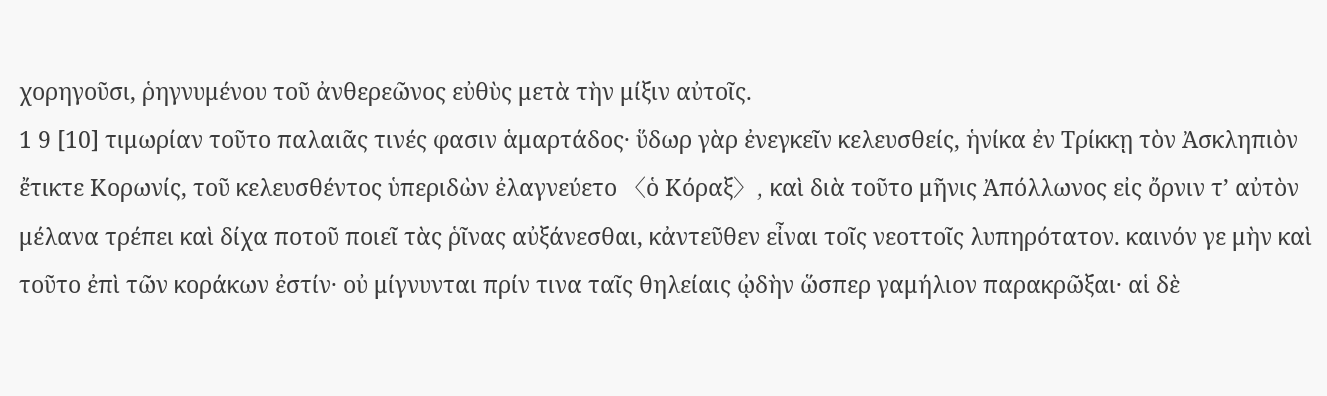χορηγοῦσι, ῥηγνυμένου τοῦ ἀνθερεῶνος εὐθὺς μετὰ τὴν μίξιν αὐτοῖς.
1 9 [10] τιμωρίαν τοῦτο παλαιᾶς τινές φασιν ἁμαρτάδος· ὕδωρ γὰρ ἐνεγκεῖν κελευσθείς, ἡνίκα ἐν Τρίκκῃ τὸν Ἀσκληπιὸν ἔτικτε Κορωνίς, τοῦ κελευσθέντος ὑπεριδὼν ἐλαγνεύετο 〈ὁ Κόραξ〉, καὶ διὰ τοῦτο μῆνις Ἀπόλλωνος εἰς ὄρνιν τ’ αὐτὸν μέλανα τρέπει καὶ δίχα ποτοῦ ποιεῖ τὰς ῥῖνας αὐξάνεσθαι, κἀντεῦθεν εἶναι τοῖς νεοττοῖς λυπηρότατον. καινόν γε μὴν καὶ τοῦτο ἐπὶ τῶν κοράκων ἐστίν· οὐ μίγνυνται πρίν τινα ταῖς θηλείαις ᾠδὴν ὥσπερ γαμήλιον παρακρῶξαι· αἱ δὲ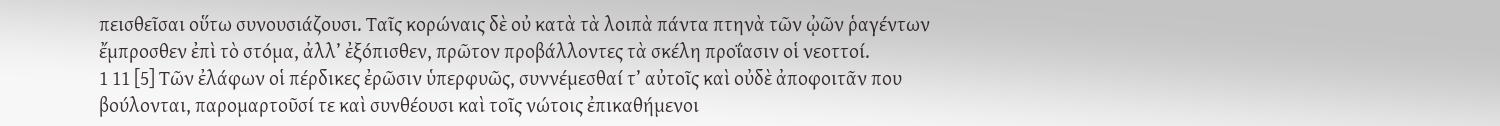πεισθεῖσαι οὕτω συνουσιάζουσι. Ταῖς κορώναις δὲ οὐ κατὰ τὰ λοιπὰ πάντα πτηνὰ τῶν ᾠῶν ῥαγέντων ἔμπροσθεν ἐπὶ τὸ στόμα, ἀλλ’ ἐξόπισθεν, πρῶτον προβάλλοντες τὰ σκέλη προΐασιν οἱ νεοττοί.
1 11 [5] Τῶν ἐλάφων οἱ πέρδικες ἐρῶσιν ὑπερφυῶς, συννέμεσθαί τ’ αὐτοῖς καὶ οὐδὲ ἀποφοιτᾶν που βούλονται, παρομαρτοῦσί τε καὶ συνθέουσι καὶ τοῖς νώτοις ἐπικαθήμενοι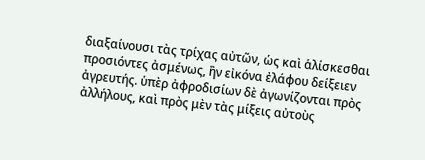διαξαίνουσι τὰς τρίχας αὐτῶν, ὡς καὶ ἁλίσκεσθαι προσιόντες ἀσμένως, ἢν εἰκόνα ἐλάφου δείξειεν ἀγρευτής. ὑπὲρ ἀφροδισίων δὲ ἀγωνίζονται πρὸς ἀλλήλους, καὶ πρὸς μὲν τὰς μίξεις αὐτοὺς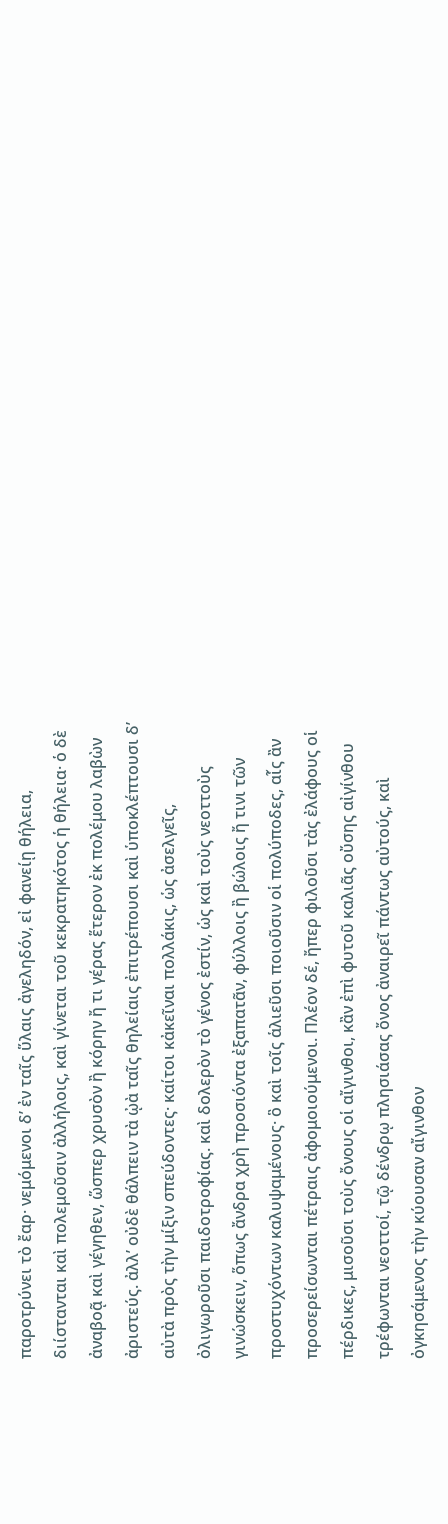παροτρύνει τὸ ἔαρ· νεμόμενοι δ’ ἐν ταῖς ὕλαις ἀγεληδόν, εἰ φανείῃ θήλεια, διίστανται καὶ πολεμοῦσιν ἀλλήλοις, καὶ γίνεται τοῦ κεκρατηκότος ἡ θήλεια· ὁ δὲ ἀναβοᾷ καὶ γέγηθεν, ὥσπερ χρυσὸν ἢ κόρην ἤ τι γέρας ἕτερον ἐκ πολέμου λαβὼν ἀριστεύς. ἀλλ’ οὐδὲ θάλπειν τὰ ᾠὰ ταῖς θηλείαις ἐπιτρέπουσι καὶ ὑποκλέπτουσι δ’ αὐτὰ πρὸς τὴν μίξιν σπεύδοντες· καίτοι κἀκεῖναι πολλάκις, ὡς ἀσελγεῖς, ὀλιγωροῦσι παιδοτροφίας. καὶ δολερὸν τὸ γένος ἐστίν, ὡς καὶ τοὺς νεοττοὺς γινώσκειν, ὅπως ἄνδρα χρὴ προσιόντα ἐξαπατᾶν, φύλλοις ἢ βώλοις ἤ τινι τῶν προστυχόντων καλυψαμένους· ὃ καὶ τοῖς ἁλιεῦσι ποιοῦσιν οἱ πολύποδες, αἷς ἂν προσερείσωνται πέτραις ἀφομοιούμενοι. Πλέον δέ, ἤπερ φιλοῦσι τὰς ἐλάφους οἱ πέρδικες, μισοῦσι τοὺς ὄνους οἱ αἴγινθοι, κἂν ἐπὶ φυτοῦ καλιᾶς οὔσης αἰγίνθου τρέφωνται νεοττοί, τῷ δένδρῳ πλησιάσας ὄνος ἀναιρεῖ πάντως αὐτούς, καὶ ὀγκησάμενος τὴν κύουσαν αἴγινθον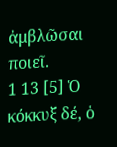ἀμβλῶσαι ποιεῖ.
1 13 [5] Ὁ κόκκυξ δέ, ὁ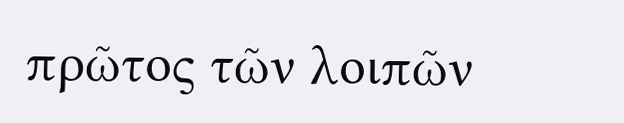πρῶτος τῶν λοιπῶν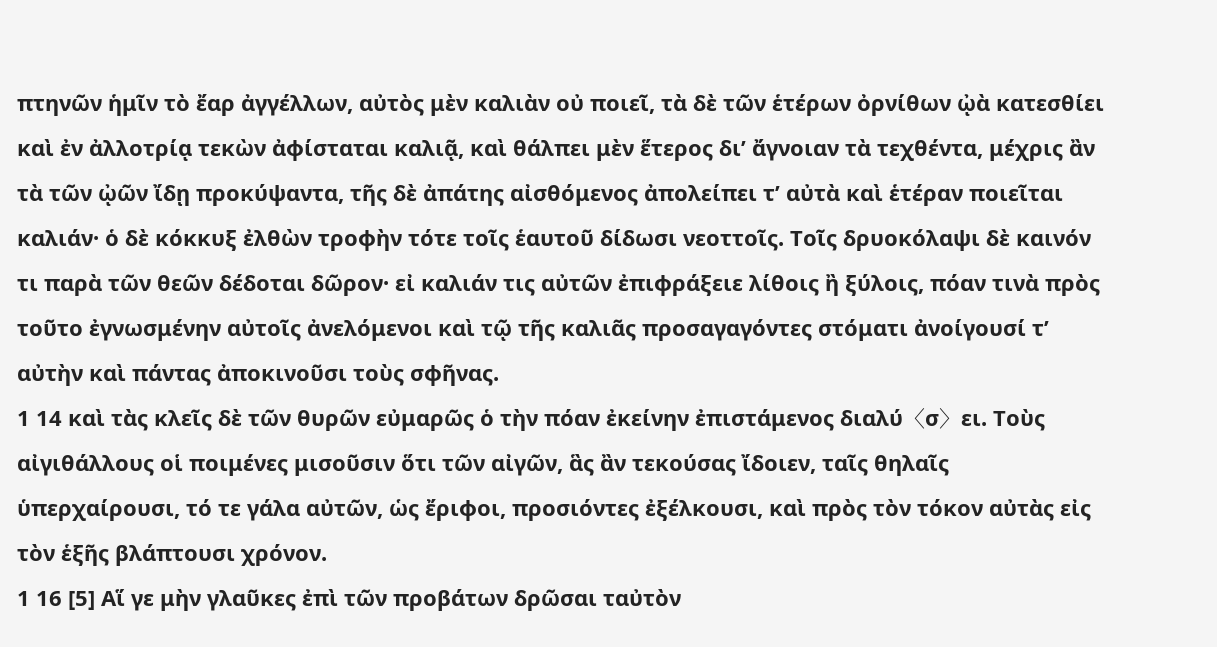πτηνῶν ἡμῖν τὸ ἔαρ ἀγγέλλων, αὐτὸς μὲν καλιὰν οὐ ποιεῖ, τὰ δὲ τῶν ἑτέρων ὀρνίθων ᾠὰ κατεσθίει καὶ ἐν ἀλλοτρίᾳ τεκὼν ἀφίσταται καλιᾷ, καὶ θάλπει μὲν ἕτερος δι’ ἄγνοιαν τὰ τεχθέντα, μέχρις ἂν τὰ τῶν ᾠῶν ἴδῃ προκύψαντα, τῆς δὲ ἀπάτης αἰσθόμενος ἀπολείπει τ’ αὐτὰ καὶ ἑτέραν ποιεῖται καλιάν· ὁ δὲ κόκκυξ ἐλθὼν τροφὴν τότε τοῖς ἑαυτοῦ δίδωσι νεοττοῖς. Τοῖς δρυοκόλαψι δὲ καινόν τι παρὰ τῶν θεῶν δέδοται δῶρον· εἰ καλιάν τις αὐτῶν ἐπιφράξειε λίθοις ἢ ξύλοις, πόαν τινὰ πρὸς τοῦτο ἐγνωσμένην αὐτοῖς ἀνελόμενοι καὶ τῷ τῆς καλιᾶς προσαγαγόντες στόματι ἀνοίγουσί τ’ αὐτὴν καὶ πάντας ἀποκινοῦσι τοὺς σφῆνας.
1 14 καὶ τὰς κλεῖς δὲ τῶν θυρῶν εὐμαρῶς ὁ τὴν πόαν ἐκείνην ἐπιστάμενος διαλύ〈σ〉ει. Τοὺς αἰγιθάλλους οἱ ποιμένες μισοῦσιν ὅτι τῶν αἰγῶν, ἃς ἂν τεκούσας ἴδοιεν, ταῖς θηλαῖς ὑπερχαίρουσι, τό τε γάλα αὐτῶν, ὡς ἔριφοι, προσιόντες ἐξέλκουσι, καὶ πρὸς τὸν τόκον αὐτὰς εἰς τὸν ἑξῆς βλάπτουσι χρόνον.
1 16 [5] Αἵ γε μὴν γλαῦκες ἐπὶ τῶν προβάτων δρῶσαι ταὐτὸν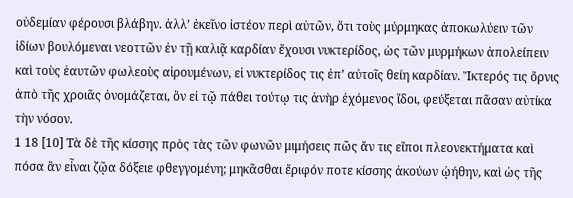οὐδεμίαν φέρουσι βλάβην. ἀλλ’ ἐκεῖνο ἰστέον περὶ αὐτῶν, ὅτι τοὺς μύρμηκας ἀποκωλύειν τῶν ἰδίων βουλόμεναι νεοττῶν ἐν τῇ καλιᾷ καρδίαν ἔχουσι νυκτερίδος, ὡς τῶν μυρμήκων ἀπολείπειν καὶ τοὺς ἑαυτῶν φωλεοὺς αἱρουμένων, εἰ νυκτερίδος τις ἐπ’ αὐτοῖς θείη καρδίαν. Ἴκτερός τις ὄρνις ἀπὸ τῆς χροιᾶς ὀνομάζεται, ὃν εἰ τῷ πάθει τούτῳ τις ἀνὴρ ἐχόμενος ἴδοι, φεύξεται πᾶσαν αὐτίκα τὴν νόσον.
1 18 [10] Τὰ δὲ τῆς κίσσης πρὸς τὰς τῶν φωνῶν μιμήσεις πῶς ἄν τις εἴποι πλεονεκτήματα καὶ πόσα ἂν εἶναι ζῷα δόξειε φθεγγομένη; μηκᾶσθαι ἔριφόν ποτε κίσσης ἀκούων ᾠήθην, καὶ ὡς τῆς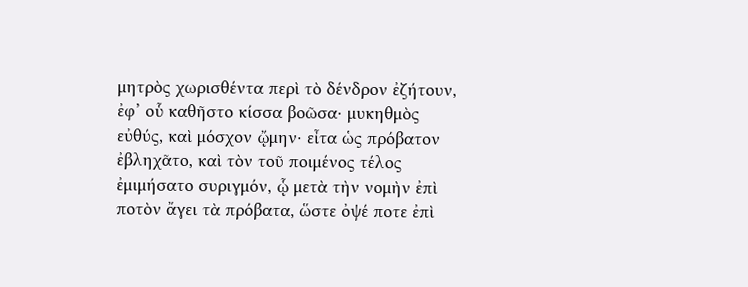μητρὸς χωρισθέντα περὶ τὸ δένδρον ἐζήτουν, ἐφ’ οὗ καθῆστο κίσσα βοῶσα· μυκηθμὸς εὐθύς, καὶ μόσχον ᾤμην· εἶτα ὡς πρόβατον ἐβληχᾶτο, καὶ τὸν τοῦ ποιμένος τέλος ἐμιμήσατο συριγμόν, ᾧ μετὰ τὴν νομὴν ἐπὶ ποτὸν ἄγει τὰ πρόβατα, ὥστε ὀψέ ποτε ἐπὶ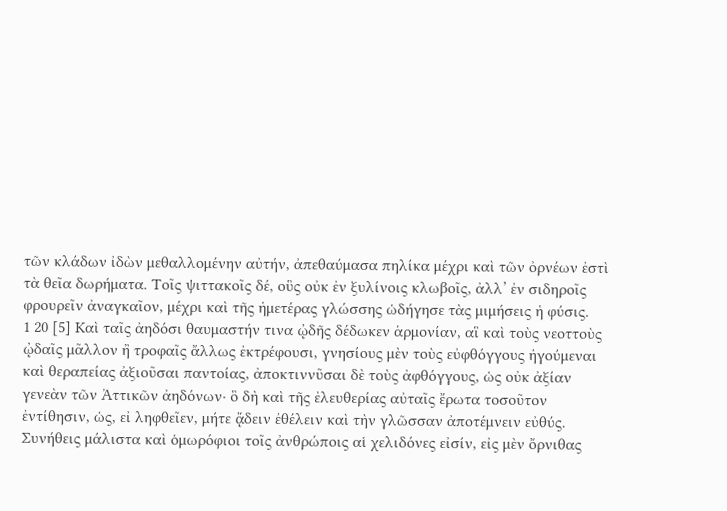τῶν κλάδων ἰδὼν μεθαλλομένην αὐτήν, ἀπεθαύμασα πηλίκα μέχρι καὶ τῶν ὀρνέων ἐστὶ τὰ θεῖα δωρήματα. Τοῖς ψιττακοῖς δέ, οὓς οὐκ ἐν ξυλίνοις κλωβοῖς, ἀλλ’ ἐν σιδηροῖς φρουρεῖν ἀναγκαῖον, μέχρι καὶ τῆς ἡμετέρας γλώσσης ὡδήγησε τὰς μιμήσεις ἡ φύσις.
1 20 [5] Καὶ ταῖς ἀηδόσι θαυμαστήν τινα ᾠδῆς δέδωκεν ἁρμονίαν, αἳ καὶ τοὺς νεοττοὺς ᾠδαῖς μᾶλλον ἢ τροφαῖς ἄλλως ἐκτρέφουσι, γνησίους μὲν τοὺς εὐφθόγγους ἡγούμεναι καὶ θεραπείας ἀξιοῦσαι παντοίας, ἀποκτιννῦσαι δὲ τοὺς ἀφθόγγους, ὡς οὐκ ἀξίαν γενεὰν τῶν Ἀττικῶν ἀηδόνων· ὃ δὴ καὶ τῆς ἐλευθερίας αὐταῖς ἔρωτα τοσοῦτον ἐντίθησιν, ὡς, εἰ ληφθεῖεν, μήτε ᾄδειν ἐθέλειν καὶ τὴν γλῶσσαν ἀποτέμνειν εὐθύς. Συνήθεις μάλιστα καὶ ὁμωρόφιοι τοῖς ἀνθρώποις αἱ χελιδόνες εἰσίν, εἰς μὲν ὄρνιθας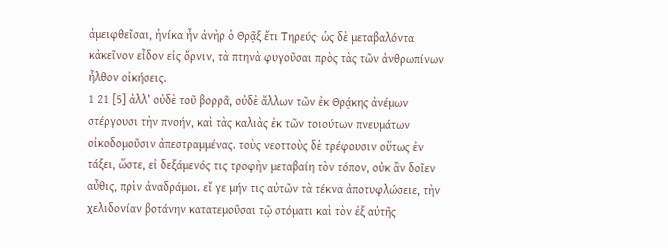ἀμειφθεῖσαι, ἡνίκα ἦν ἀνὴρ ὁ Θρᾷξ ἔτι Τηρεύς· ὡς δὲ μεταβαλόντα κἀκεῖνον εἶδον εἰς ὄρνιν, τὰ πτηνὰ φυγοῦσαι πρὸς τὰς τῶν ἀνθρωπίνων ἦλθον οἰκήσεις.
1 21 [5] ἀλλ’ οὐδὲ τοῦ βορρᾶ, οὐδὲ ἄλλων τῶν ἐκ Θρᾴκης ἀνέμων στέργουσι τὴν πνοήν, καὶ τὰς καλιὰς ἐκ τῶν τοιούτων πνευμάτων οἰκοδομοῦσιν ἀπεστραμμένας. τοὺς νεοττοὺς δὲ τρέφουσιν οὕτως ἐν τάξει, ὥστε, εἰ δεξάμενός τις τροφὴν μεταβαίη τὸν τόπον, οὐκ ἂν δοῖεν αὖθις, πρὶν ἀναδράμοι. εἴ γε μήν τις αὐτῶν τὰ τέκνα ἀποτυφλώσειε, τὴν χελιδονίαν βοτάνην κατατεμοῦσαι τῷ στόματι καὶ τὸν ἐξ αὐτῆς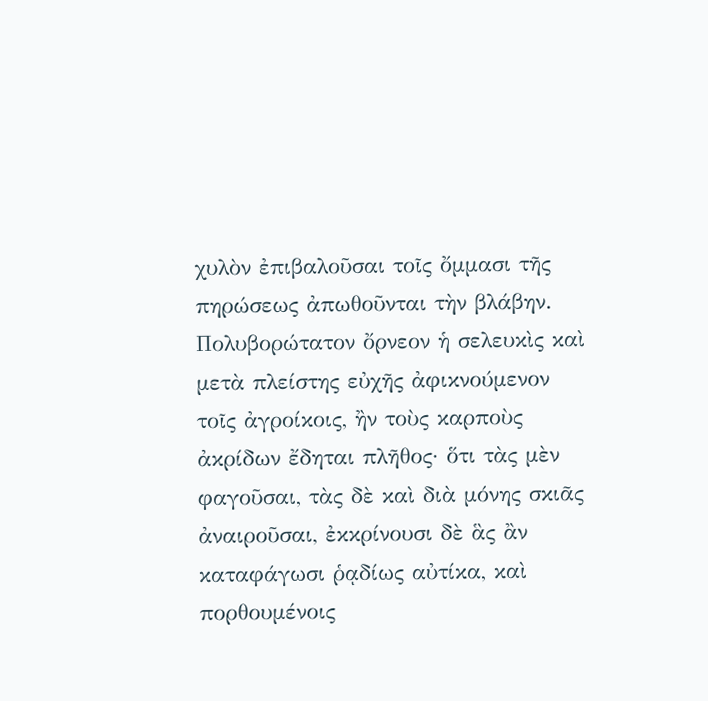χυλὸν ἐπιβαλοῦσαι τοῖς ὄμμασι τῆς πηρώσεως ἀπωθοῦνται τὴν βλάβην. Πολυβορώτατον ὄρνεον ἡ σελευκὶς καὶ μετὰ πλείστης εὐχῆς ἀφικνούμενον τοῖς ἀγροίκοις, ἢν τοὺς καρποὺς ἀκρίδων ἔδηται πλῆθος· ὅτι τὰς μὲν φαγοῦσαι, τὰς δὲ καὶ διὰ μόνης σκιᾶς ἀναιροῦσαι, ἐκκρίνουσι δὲ ἃς ἂν καταφάγωσι ῥᾳδίως αὐτίκα, καὶ πορθουμένοις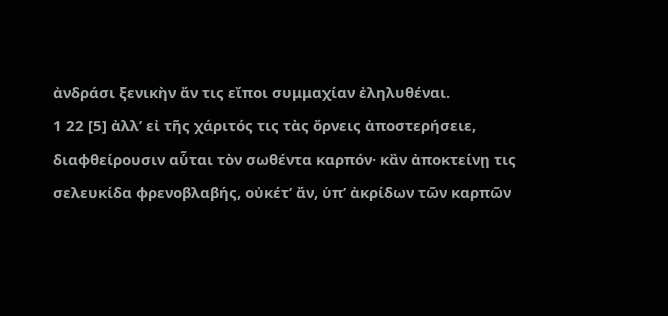ἀνδράσι ξενικὴν ἄν τις εἴποι συμμαχίαν ἐληλυθέναι.
1 22 [5] ἀλλ’ εἰ τῆς χάριτός τις τὰς ὄρνεις ἀποστερήσειε, διαφθείρουσιν αὗται τὸν σωθέντα καρπόν· κἂν ἀποκτείνῃ τις σελευκίδα φρενοβλαβής, οὐκέτ’ ἄν, ὑπ’ ἀκρίδων τῶν καρπῶν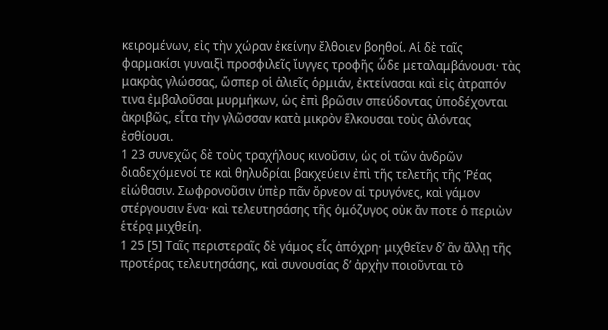κειρομένων, εἰς τὴν χώραν ἐκείνην ἔλθοιεν βοηθοί. Αἱ δὲ ταῖς φαρμακίσι γυναιξὶ προσφιλεῖς ἴυγγες τροφῆς ὧδε μεταλαμβάνουσι· τὰς μακρὰς γλώσσας, ὥσπερ οἱ ἁλιεῖς ὁρμιάν, ἐκτείνασαι καὶ εἰς ἀτραπόν τινα ἐμβαλοῦσαι μυρμήκων, ὡς ἐπὶ βρῶσιν σπεύδοντας ὑποδέχονται ἀκριβῶς, εἶτα τὴν γλῶσσαν κατὰ μικρὸν ἕλκουσαι τοὺς ἁλόντας ἐσθίουσι.
1 23 συνεχῶς δὲ τοὺς τραχήλους κινοῦσιν, ὡς οἱ τῶν ἀνδρῶν διαδεχόμενοί τε καὶ θηλυδρίαι βακχεύειν ἐπὶ τῆς τελετῆς τῆς Ῥέας εἰώθασιν. Σωφρονοῦσιν ὑπὲρ πᾶν ὄρνεον αἱ τρυγόνες, καὶ γάμον στέργουσιν ἕνα· καὶ τελευτησάσης τῆς ὁμόζυγος οὐκ ἄν ποτε ὁ περιὼν ἑτέρᾳ μιχθείη.
1 25 [5] Ταῖς περιστεραῖς δὲ γάμος εἷς ἀπόχρη· μιχθεῖεν δ’ ἂν ἄλλῃ τῆς προτέρας τελευτησάσης, καὶ συνουσίας δ’ ἀρχὴν ποιοῦνται τὸ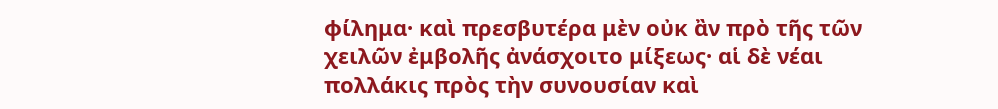φίλημα· καὶ πρεσβυτέρα μὲν οὐκ ἂν πρὸ τῆς τῶν χειλῶν ἐμβολῆς ἀνάσχοιτο μίξεως· αἱ δὲ νέαι πολλάκις πρὸς τὴν συνουσίαν καὶ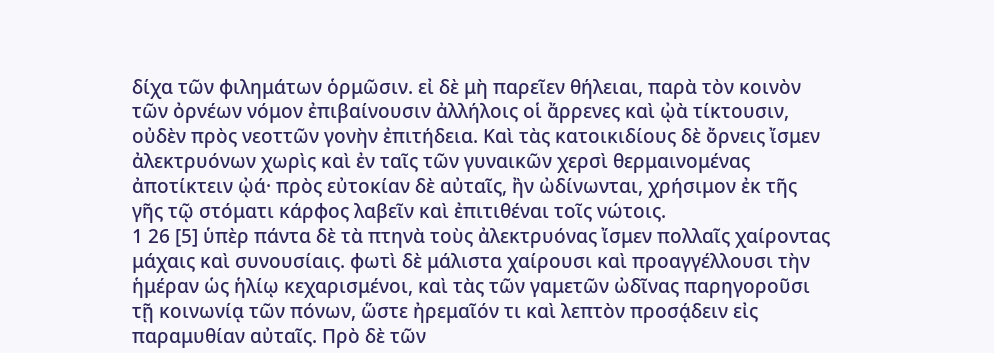δίχα τῶν φιλημάτων ὁρμῶσιν. εἰ δὲ μὴ παρεῖεν θήλειαι, παρὰ τὸν κοινὸν τῶν ὀρνέων νόμον ἐπιβαίνουσιν ἀλλήλοις οἱ ἄρρενες καὶ ᾠὰ τίκτουσιν, οὐδὲν πρὸς νεοττῶν γονὴν ἐπιτήδεια. Καὶ τὰς κατοικιδίους δὲ ὄρνεις ἴσμεν ἀλεκτρυόνων χωρὶς καὶ ἐν ταῖς τῶν γυναικῶν χερσὶ θερμαινομένας ἀποτίκτειν ᾠά· πρὸς εὐτοκίαν δὲ αὐταῖς, ἢν ὠδίνωνται, χρήσιμον ἐκ τῆς γῆς τῷ στόματι κάρφος λαβεῖν καὶ ἐπιτιθέναι τοῖς νώτοις.
1 26 [5] ὑπὲρ πάντα δὲ τὰ πτηνὰ τοὺς ἀλεκτρυόνας ἴσμεν πολλαῖς χαίροντας μάχαις καὶ συνουσίαις. φωτὶ δὲ μάλιστα χαίρουσι καὶ προαγγέλλουσι τὴν ἡμέραν ὡς ἡλίῳ κεχαρισμένοι, καὶ τὰς τῶν γαμετῶν ὠδῖνας παρηγοροῦσι τῇ κοινωνίᾳ τῶν πόνων, ὥστε ἠρεμαῖόν τι καὶ λεπτὸν προσᾴδειν εἰς παραμυθίαν αὐταῖς. Πρὸ δὲ τῶν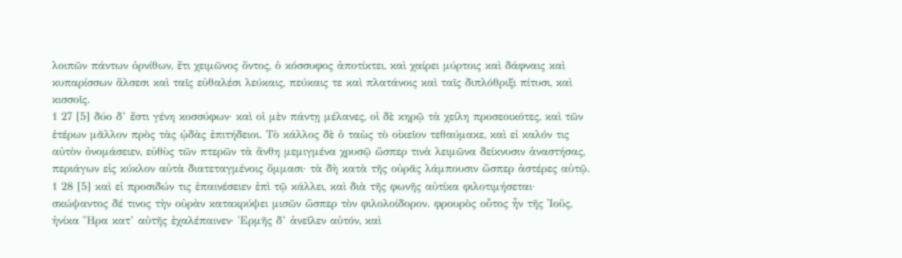λοιπῶν πάντων ὀρνίθων, ἔτι χειμῶνος ὄντος, ὁ κόσσυφος ἀποτίκτει, καὶ χαίρει μύρτοις καὶ δάφναις καὶ κυπαρίσσων ἄλσεσι καὶ ταῖς εὐθαλέσι λεύκαις, πεύκαις τε καὶ πλατάνοις καὶ ταῖς διπλόθριξι πίτυσι, καὶ κισσοῖς.
1 27 [5] δύο δ’ ἔστι γένη κοσσύφων· καὶ οἱ μὲν πάντῃ μέλανες, οἱ δὲ κηρῷ τὰ χείλη προσεοικότες, καὶ τῶν ἑτέρων μᾶλλον πρὸς τὰς ᾠδὰς ἐπιτήδειοι. Τὸ κάλλος δὲ ὁ ταὼς τὸ οἰκεῖον τεθαύμακε, καὶ εἰ καλόν τις αὐτὸν ὀνομάσειεν, εὐθὺς τῶν πτερῶν τὰ ἄνθη μεμιγμένα χρυσῷ ὥσπερ τινὰ λειμῶνα δείκνυσιν ἀναστήσας, περιάγων εἰς κύκλον αὐτὰ διατεταγμένοις ὄμμασι· τὰ δὴ κατὰ τῆς οὐρᾶς λάμπουσιν ὥσπερ ἀστέρες αὐτῷ.
1 28 [5] καὶ εἰ προσιδών τις ἐπαινέσειεν ἐπὶ τῷ κάλλει, καὶ διὰ τῆς φωνῆς αὐτίκα φιλοτιμήσεται· σκώψαντος δέ τινος τὴν οὐρὰν κατακρύψει μισῶν ὥσπερ τὸν φιλολοίδορον. φρουρὸς οὗτος ἦν τῆς Ἰοῦς, ἡνίκα Ἥρα κατ’ αὐτῆς ἐχαλέπαινεν· Ἑρμῆς δ’ ἀνεῖλεν αὐτόν, καὶ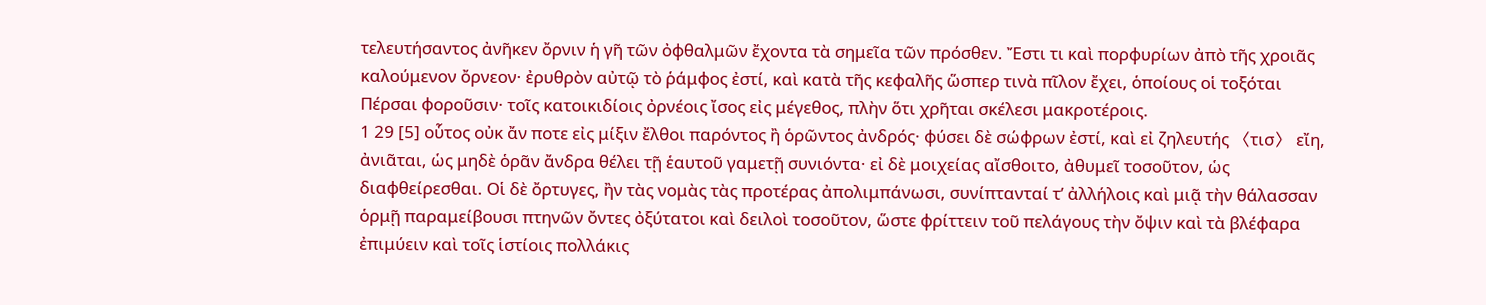τελευτήσαντος ἀνῆκεν ὄρνιν ἡ γῆ τῶν ὀφθαλμῶν ἔχοντα τὰ σημεῖα τῶν πρόσθεν. Ἔστι τι καὶ πορφυρίων ἀπὸ τῆς χροιᾶς καλούμενον ὄρνεον· ἐρυθρὸν αὐτῷ τὸ ῥάμφος ἐστί, καὶ κατὰ τῆς κεφαλῆς ὥσπερ τινὰ πῖλον ἔχει, ὁποίους οἱ τοξόται Πέρσαι φοροῦσιν· τοῖς κατοικιδίοις ὀρνέοις ἴσος εἰς μέγεθος, πλὴν ὅτι χρῆται σκέλεσι μακροτέροις.
1 29 [5] οὗτος οὐκ ἄν ποτε εἰς μίξιν ἔλθοι παρόντος ἢ ὁρῶντος ἀνδρός· φύσει δὲ σώφρων ἐστί, καὶ εἰ ζηλευτής 〈τισ〉 εἴη, ἀνιᾶται, ὡς μηδὲ ὁρᾶν ἄνδρα θέλει τῇ ἑαυτοῦ γαμετῇ συνιόντα· εἰ δὲ μοιχείας αἴσθοιτο, ἀθυμεῖ τοσοῦτον, ὡς διαφθείρεσθαι. Οἱ δὲ ὄρτυγες, ἢν τὰς νομὰς τὰς προτέρας ἀπολιμπάνωσι, συνίπτανταί τ’ ἀλλήλοις καὶ μιᾷ τὴν θάλασσαν ὁρμῇ παραμείβουσι πτηνῶν ὄντες ὀξύτατοι καὶ δειλοὶ τοσοῦτον, ὥστε φρίττειν τοῦ πελάγους τὴν ὄψιν καὶ τὰ βλέφαρα ἐπιμύειν καὶ τοῖς ἱστίοις πολλάκις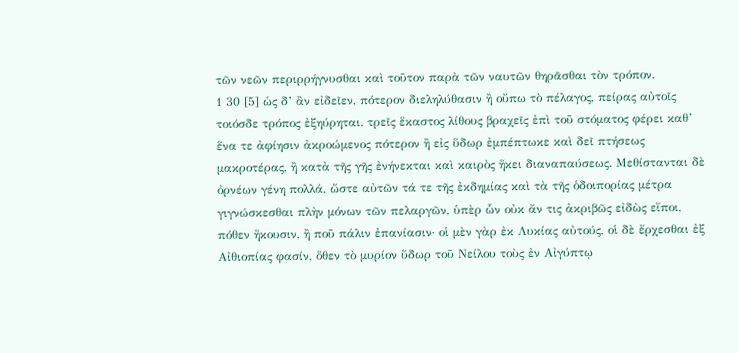τῶν νεῶν περιρρήγνυσθαι καὶ τοῦτον παρὰ τῶν ναυτῶν θηρᾶσθαι τὸν τρόπον.
1 30 [5] ὡς δ’ ἂν εἰδεῖεν, πότερον διεληλύθασιν ἢ οὔπω τὸ πέλαγος, πείρας αὐτοῖς τοιόσδε τρόπος ἐξηύρηται. τρεῖς ἕκαστος λίθους βραχεῖς ἐπὶ τοῦ στόματος φέρει καθ’ ἕνα τε ἀφίησιν ἀκροώμενος πότερον ἢ εἰς ὕδωρ ἐμπέπτωκε καὶ δεῖ πτήσεως μακροτέρας, ἢ κατὰ τῆς γῆς ἐνήνεκται καὶ καιρὸς ἥκει διαναπαύσεως. Μεθίστανται δὲ ὀρνέων γένη πολλά, ὥστε αὐτῶν τά τε τῆς ἐκδημίας καὶ τὰ τῆς ὁδοιπορίας μέτρα γιγνώσκεσθαι πλὴν μόνων τῶν πελαργῶν, ὑπὲρ ὧν οὐκ ἄν τις ἀκριβῶς εἰδὼς εἴποι, πόθεν ἥκουσιν, ἢ ποῦ πάλιν ἐπανίασιν· οἱ μὲν γὰρ ἐκ Λυκίας αὐτούς, οἱ δὲ ἔρχεσθαι ἐξ Αἰθιοπίας φασίν, ὅθεν τὸ μυρίον ὕδωρ τοῦ Νείλου τοὺς ἐν Αἰγύπτῳ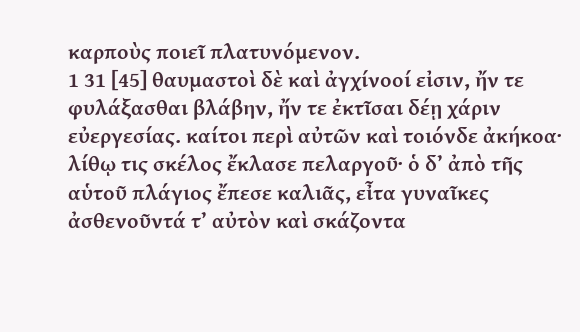καρποὺς ποιεῖ πλατυνόμενον.
1 31 [45] θαυμαστοὶ δὲ καὶ ἀγχίνοοί εἰσιν, ἤν τε φυλάξασθαι βλάβην, ἤν τε ἐκτῖσαι δέῃ χάριν εὐεργεσίας. καίτοι περὶ αὐτῶν καὶ τοιόνδε ἀκήκοα· λίθῳ τις σκέλος ἔκλασε πελαργοῦ· ὁ δ’ ἀπὸ τῆς αὑτοῦ πλάγιος ἔπεσε καλιᾶς, εἶτα γυναῖκες ἀσθενοῦντά τ’ αὐτὸν καὶ σκάζοντα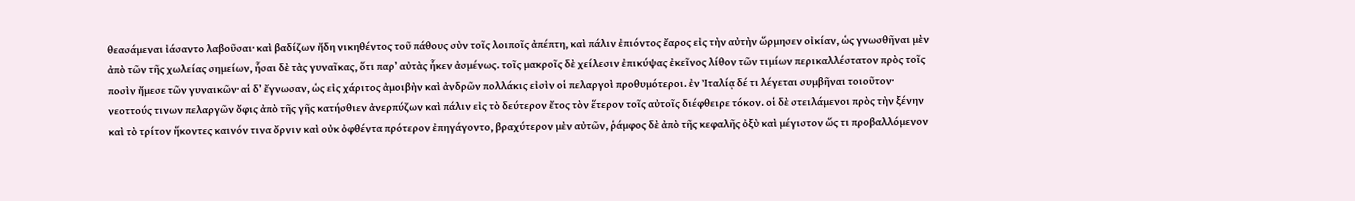θεασάμεναι ἰάσαντο λαβοῦσαι· καὶ βαδίζων ἤδη νικηθέντος τοῦ πάθους σὺν τοῖς λοιποῖς ἀπέπτη, καὶ πάλιν ἐπιόντος ἔαρος εἰς τὴν αὐτὴν ὥρμησεν οἰκίαν, ὡς γνωσθῆναι μὲν ἀπὸ τῶν τῆς χωλείας σημείων, ἧσαι δὲ τὰς γυναῖκας, ὅτι παρ’ αὐτὰς ἧκεν ἀσμένως. τοῖς μακροῖς δὲ χείλεσιν ἐπικύψας ἐκεῖνος λίθον τῶν τιμίων περικαλλέστατον πρὸς τοῖς ποσὶν ἤμεσε τῶν γυναικῶν· αἱ δ’ ἔγνωσαν, ὡς εἰς χάριτος ἀμοιβὴν καὶ ἀνδρῶν πολλάκις εἰσὶν οἱ πελαργοὶ προθυμότεροι. ἐν Ἰταλίᾳ δέ τι λέγεται συμβῆναι τοιοῦτον· νεοττούς τινων πελαργῶν ὄφις ἀπὸ τῆς γῆς κατήσθιεν ἀνερπύζων καὶ πάλιν εἰς τὸ δεύτερον ἔτος τὸν ἕτερον τοῖς αὐτοῖς διέφθειρε τόκον. οἱ δὲ στειλάμενοι πρὸς τὴν ξένην καὶ τὸ τρίτον ἥκοντες καινόν τινα ὄρνιν καὶ οὐκ ὀφθέντα πρότερον ἐπηγάγοντο, βραχύτερον μὲν αὐτῶν, ῥάμφος δὲ ἀπὸ τῆς κεφαλῆς ὀξὺ καὶ μέγιστον ὥς τι προβαλλόμενον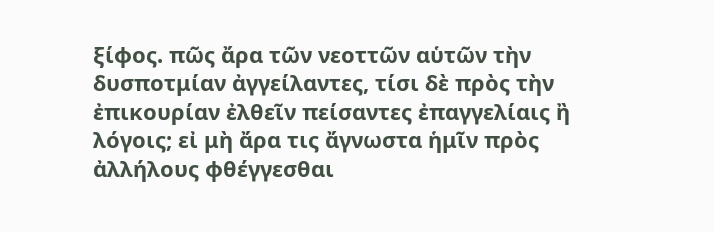ξίφος. πῶς ἄρα τῶν νεοττῶν αὑτῶν τὴν δυσποτμίαν ἀγγείλαντες, τίσι δὲ πρὸς τὴν ἐπικουρίαν ἐλθεῖν πείσαντες ἐπαγγελίαις ἢ λόγοις; εἰ μὴ ἄρα τις ἄγνωστα ἡμῖν πρὸς ἀλλήλους φθέγγεσθαι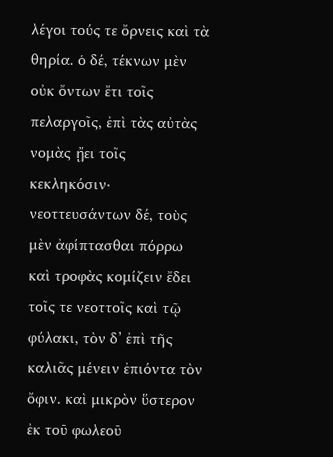λέγοι τούς τε ὄρνεις καὶ τὰ θηρία. ὁ δέ, τέκνων μὲν οὐκ ὄντων ἔτι τοῖς πελαργοῖς, ἐπὶ τὰς αὐτὰς νομὰς ᾔει τοῖς κεκληκόσιν· νεοττευσάντων δέ, τοὺς μὲν ἀφίπτασθαι πόρρω καὶ τροφὰς κομίζειν ἔδει τοῖς τε νεοττοῖς καὶ τῷ φύλακι, τὸν δ’ ἐπὶ τῆς καλιᾶς μένειν ἐπιόντα τὸν ὄφιν. καὶ μικρὸν ὕστερον ἐκ τοῦ φωλεοῦ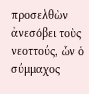προσελθὼν ἀνεσόβει τοὺς νεοττούς, ὧν ὁ σύμμαχος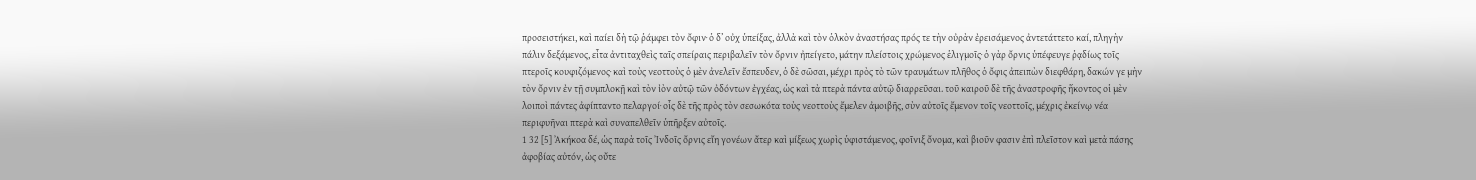προσειστήκει, καὶ παίει δὴ τῷ ῥάμφει τὸν ὄφιν· ὁ δ’ οὐχ ὑπείξας, ἀλλὰ καὶ τὸν ὁλκὸν ἀναστήσας πρός τε τὴν οὐρὰν ἐρεισάμενος ἀντετάττετο καί, πληγὴν πάλιν δεξάμενος, εἶτα ἀντιταχθεὶς ταῖς σπείραις περιβαλεῖν τὸν ὄρνιν ἠπείγετο, μάτην πλείστοις χρώμενος ἑλιγμοῖς· ὁ γὰρ ὄρνις ὑπέφευγε ῥᾳδίως τοῖς πτεροῖς κουφιζόμενος· καὶ τοὺς νεοττοὺς ὁ μὲν ἀνελεῖν ἔσπευδεν, ὁ δὲ σῶσαι, μέχρι πρὸς τὸ τῶν τραυμάτων πλῆθος ὁ ὄφις ἀπειπὼν διεφθάρη, δακών γε μὴν τὸν ὄρνιν ἐν τῇ συμπλοκῇ καὶ τὸν ἰὸν αὐτῷ τῶν ὀδόντων ἐγχέας, ὡς καὶ τὰ πτερὰ πάντα αὐτῷ διαρρεῦσαι. τοῦ καιροῦ δὲ τῆς ἀναστροφῆς ἥκοντος οἱ μὲν λοιποὶ πάντες ἀφίπταντο πελαργοί· οἷς δὲ τῆς πρὸς τὸν σεσωκότα τοὺς νεοττοὺς ἔμελεν ἀμοιβῆς, σὺν αὐτοῖς ἔμενον τοῖς νεοττοῖς, μέχρις ἐκείνῳ νέα περιφυῆναι πτερὰ καὶ συναπελθεῖν ὑπῆρξεν αὐτοῖς.
1 32 [5] Ἀκήκοα δέ, ὡς παρὰ τοῖς Ἰνδοῖς ὄρνις εἴη γονέων ἄτερ καὶ μίξεως χωρὶς ὑφιστάμενος, φοῖνιξ ὄνομα, καὶ βιοῦν φασιν ἐπὶ πλεῖστον καὶ μετὰ πάσης ἀφοβίας αὐτόν, ὡς οὔτε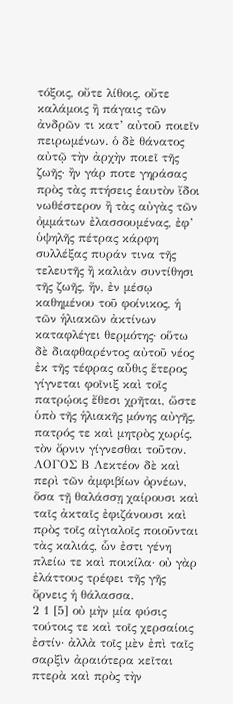τόξοις, οὔτε λίθοις, οὔτε καλάμοις ἢ πάγαις τῶν ἀνδρῶν τι κατ’ αὐτοῦ ποιεῖν πειρωμένων. ὁ δὲ θάνατος αὐτῷ τὴν ἀρχὴν ποιεῖ τῆς ζωῆς· ἢν γάρ ποτε γηράσας πρὸς τὰς πτήσεις ἑαυτὸν ἴδοι νωθέστερον ἢ τὰς αὐγὰς τῶν ὀμμάτων ἐλασσουμένας, ἐφ’ ὑψηλῆς πέτρας κάρφη συλλέξας πυράν τινα τῆς τελευτῆς ἢ καλιὰν συντίθησι τῆς ζωῆς, ἥν, ἐν μέσῳ καθημένου τοῦ φοίνικος, ἡ τῶν ἡλιακῶν ἀκτίνων καταφλέγει θερμότης· οὕτω δὲ διαφθαρέντος αὐτοῦ νέος ἐκ τῆς τέφρας αὖθις ἕτερος γίγνεται φοῖνιξ καὶ τοῖς πατρῴοις ἔθεσι χρῆται, ὥστε ὑπὸ τῆς ἡλιακῆς μόνης αὐγῆς, πατρός τε καὶ μητρὸς χωρίς, τὸν ὄρνιν γίγνεσθαι τοῦτον. ΛΟΓΟΣ Β Λεκτέον δὲ καὶ περὶ τῶν ἀμφιβίων ὀρνέων, ὅσα τῇ θαλάσσῃ χαίρουσι καὶ ταῖς ἀκταῖς ἐφιζάνουσι καὶ πρὸς τοῖς αἰγιαλοῖς ποιοῦνται τὰς καλιάς, ὧν ἐστι γένη πλείω τε καὶ ποικίλα· οὐ γὰρ ἐλάττους τρέφει τῆς γῆς ὄρνεις ἡ θάλασσα.
2 1 [5] οὐ μὴν μία φύσις τούτοις τε καὶ τοῖς χερσαίοις ἐστίν· ἀλλὰ τοῖς μὲν ἐπὶ ταῖς σαρξὶν ἀραιότερα κεῖται πτερὰ καὶ πρὸς τὴν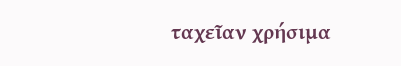ταχεῖαν χρήσιμα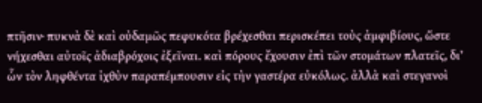πτῆσιν· πυκνὰ δὲ καὶ οὐδαμῶς πεφυκότα βρέχεσθαι περισκέπει τοὺς ἀμφιβίους, ὥστε νήχεσθαι αὐτοῖς ἀδιαβρόχοις ἐξεῖναι. καὶ πόρους ἔχουσιν ἐπὶ τῶν στομάτων πλατεῖς, δι’ ὧν τὸν ληφθέντα ἰχθὺν παραπέμπουσιν εἰς τὴν γαστέρα εὐκόλως. ἀλλὰ καὶ στεγανοὶ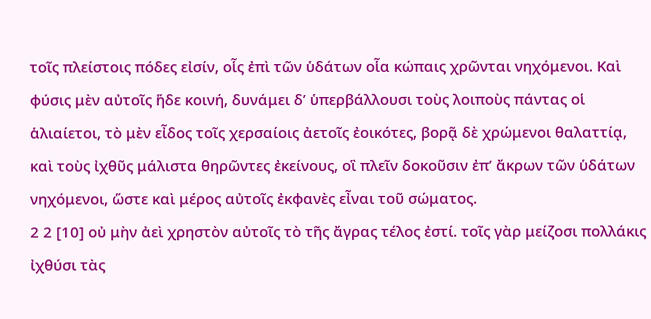τοῖς πλείστοις πόδες εἰσίν, οἷς ἐπὶ τῶν ὑδάτων οἷα κώπαις χρῶνται νηχόμενοι. Καὶ φύσις μὲν αὐτοῖς ἥδε κοινή, δυνάμει δ’ ὑπερβάλλουσι τοὺς λοιποὺς πάντας οἱ ἁλιαίετοι, τὸ μὲν εἶδος τοῖς χερσαίοις ἀετοῖς ἐοικότες, βορᾷ δὲ χρώμενοι θαλαττίᾳ, καὶ τοὺς ἰχθῦς μάλιστα θηρῶντες ἐκείνους, οἳ πλεῖν δοκοῦσιν ἐπ’ ἄκρων τῶν ὑδάτων νηχόμενοι, ὥστε καὶ μέρος αὐτοῖς ἐκφανὲς εἶναι τοῦ σώματος.
2 2 [10] οὐ μὴν ἀεὶ χρηστὸν αὐτοῖς τὸ τῆς ἄγρας τέλος ἐστί. τοῖς γὰρ μείζοσι πολλάκις ἰχθύσι τὰς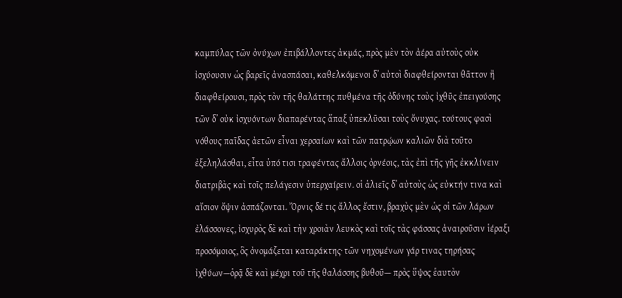καμπύλας τῶν ὀνύχων ἐπιβάλλοντες ἀκμάς, πρὸς μὲν τὸν ἀέρα αὐτοὺς οὐκ ἰσχύουσιν ὡς βαρεῖς ἀνασπάσαι, καθελκόμενοι δ’ αὐτοὶ διαφθείρονται θᾶττον ἢ διαφθείρουσι, πρὸς τὸν τῆς θαλάττης πυθμένα τῆς ὀδύνης τοὺς ἰχθῦς ἐπειγούσης τῶν δ’ οὐκ ἰσχυόντων διαπαρέντας ἅπαξ ὑπεκλῦσαι τοὺς ὄνυχας. τούτους φασὶ νόθους παῖδας ἀετῶν εἶναι χερσαίων καὶ τῶν πατρῴων καλιῶν διὰ τοῦτο ἐξεληλάσθαι, εἶτα ὑπό τισι τραφέντας ἄλλοις ὀρνέοις, τὰς ἐπὶ τῆς γῆς ἐκκλίνειν διατριβὰς καὶ τοῖς πελάγεσιν ὑπερχαίρειν. οἱ ἁλιεῖς δ’ αὐτοὺς ὡς εὐκτήν τινα καὶ αἴσιον ὄψιν ἀσπάζονται. Ὄρνις δέ τις ἄλλος ἔστιν, βραχὺς μὲν ὡς οἱ τῶν λάρων ἐλάσσονες, ἰσχυρὸς δὲ καὶ τὴν χροιὰν λευκὸς καὶ τοῖς τὰς φάσσας ἀναιροῦσιν ἱέραξι προσόμοιος, ὃς ὀνομάζεται καταράκτης· τῶν νηχομένων γάρ τινας τηρήσας ἰχθύων—ὁρᾷ δὲ καὶ μέχρι τοῦ τῆς θαλάσσης βυθοῦ— πρὸς ὕψος ἑαυτὸν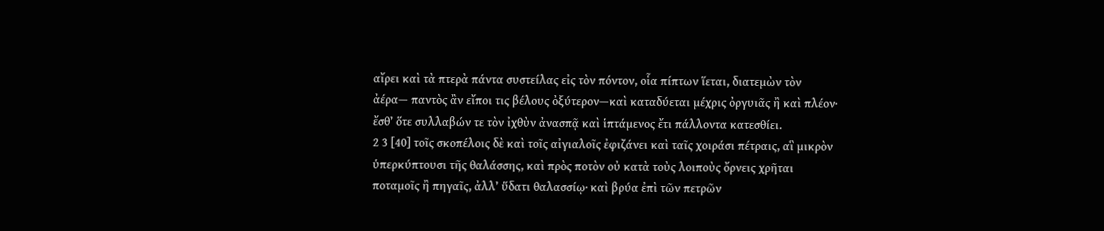αἴρει καὶ τὰ πτερὰ πάντα συστείλας εἰς τὸν πόντον, οἷα πίπτων ἵεται, διατεμὼν τὸν ἀέρα— παντὸς ἂν εἴποι τις βέλους ὀξύτερον—καὶ καταδύεται μέχρις ὀργυιᾶς ἢ καὶ πλέον· ἔσθ’ ὅτε συλλαβών τε τὸν ἰχθὺν ἀνασπᾷ καὶ ἱπτάμενος ἔτι πάλλοντα κατεσθίει.
2 3 [40] τοῖς σκοπέλοις δὲ καὶ τοῖς αἰγιαλοῖς ἐφιζάνει καὶ ταῖς χοιράσι πέτραις, αἳ μικρὸν ὑπερκύπτουσι τῆς θαλάσσης, καὶ πρὸς ποτὸν οὐ κατὰ τοὺς λοιποὺς ὄρνεις χρῆται ποταμοῖς ἢ πηγαῖς, ἀλλ’ ὕδατι θαλασσίῳ· καὶ βρύα ἐπὶ τῶν πετρῶν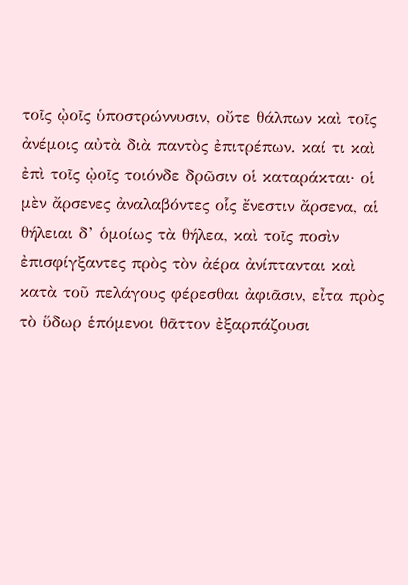τοῖς ᾠοῖς ὑποστρώννυσιν, οὔτε θάλπων καὶ τοῖς ἀνέμοις αὐτὰ διὰ παντὸς ἐπιτρέπων. καί τι καὶ ἐπὶ τοῖς ᾠοῖς τοιόνδε δρῶσιν οἱ καταράκται· οἱ μὲν ἄρσενες ἀναλαβόντες οἷς ἔνεστιν ἄρσενα, αἱ θήλειαι δ’ ὁμοίως τὰ θήλεα, καὶ τοῖς ποσὶν ἐπισφίγξαντες πρὸς τὸν ἀέρα ἀνίπτανται καὶ κατὰ τοῦ πελάγους φέρεσθαι ἀφιᾶσιν, εἶτα πρὸς τὸ ὕδωρ ἑπόμενοι θᾶττον ἐξαρπάζουσι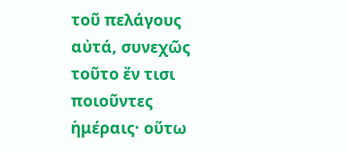τοῦ πελάγους αὐτά, συνεχῶς τοῦτο ἔν τισι ποιοῦντες ἡμέραις· οὕτω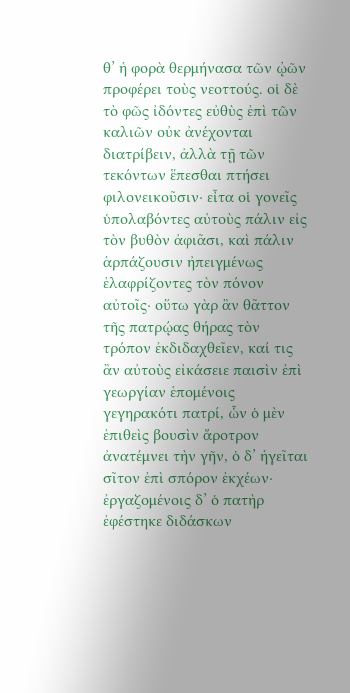θ’ ἡ φορὰ θερμήνασα τῶν ᾠῶν προφέρει τοὺς νεοττούς. οἱ δὲ τὸ φῶς ἰδόντες εὐθὺς ἐπὶ τῶν καλιῶν οὐκ ἀνέχονται διατρίβειν, ἀλλὰ τῇ τῶν τεκόντων ἕπεσθαι πτήσει φιλονεικοῦσιν· εἶτα οἱ γονεῖς ὑπολαβόντες αὐτοὺς πάλιν εἰς τὸν βυθὸν ἀφιᾶσι, καὶ πάλιν ἁρπάζουσιν ἠπειγμένως ἐλαφρίζοντες τὸν πόνον αὐτοῖς· οὕτω γὰρ ἂν θᾶττον τῆς πατρῴας θήρας τὸν τρόπον ἐκδιδαχθεῖεν, καί τις ἂν αὐτοὺς εἰκάσειε παισὶν ἐπὶ γεωργίαν ἑπομένοις γεγηρακότι πατρί, ὧν ὁ μὲν ἐπιθεὶς βουσὶν ἄροτρον ἀνατέμνει τὴν γῆν, ὁ δ’ ἡγεῖται σῖτον ἐπὶ σπόρον ἐκχέων· ἐργαζομένοις δ’ ὁ πατὴρ ἐφέστηκε διδάσκων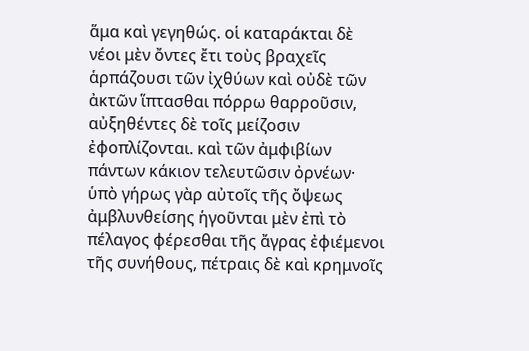ἅμα καὶ γεγηθώς. οἱ καταράκται δὲ νέοι μὲν ὄντες ἔτι τοὺς βραχεῖς ἁρπάζουσι τῶν ἰχθύων καὶ οὐδὲ τῶν ἀκτῶν ἵπτασθαι πόρρω θαρροῦσιν, αὐξηθέντες δὲ τοῖς μείζοσιν ἐφοπλίζονται. καὶ τῶν ἀμφιβίων πάντων κάκιον τελευτῶσιν ὀρνέων· ὑπὸ γήρως γὰρ αὐτοῖς τῆς ὄψεως ἀμβλυνθείσης ἡγοῦνται μὲν ἐπὶ τὸ πέλαγος φέρεσθαι τῆς ἄγρας ἐφιέμενοι τῆς συνήθους, πέτραις δὲ καὶ κρημνοῖς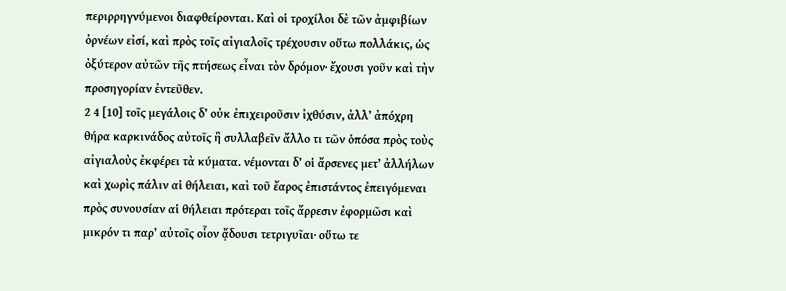περιρρηγνύμενοι διαφθείρονται. Καὶ οἱ τροχίλοι δὲ τῶν ἀμφιβίων ὀρνέων εἰσί, καὶ πρὸς τοῖς αἰγιαλοῖς τρέχουσιν οὕτω πολλάκις, ὡς ὀξύτερον αὐτῶν τῆς πτήσεως εἶναι τὸν δρόμον· ἔχουσι γοῦν καὶ τὴν προσηγορίαν ἐντεῦθεν.
2 4 [10] τοῖς μεγάλοις δ’ οὐκ ἐπιχειροῦσιν ἰχθύσιν, ἀλλ’ ἀπόχρη θήρα καρκινάδος αὐτοῖς ἢ συλλαβεῖν ἄλλο τι τῶν ὁπόσα πρὸς τοὺς αἰγιαλοὺς ἐκφέρει τὰ κύματα. νέμονται δ’ οἱ ἄρσενες μετ’ ἀλλήλων καὶ χωρὶς πάλιν αἱ θήλειαι, καὶ τοῦ ἔαρος ἐπιστάντος ἐπειγόμεναι πρὸς συνουσίαν αἱ θήλειαι πρότεραι τοῖς ἄρρεσιν ἐφορμῶσι καὶ μικρόν τι παρ’ αὐτοῖς οἷον ᾄδουσι τετριγυῖαι· οὕτω τε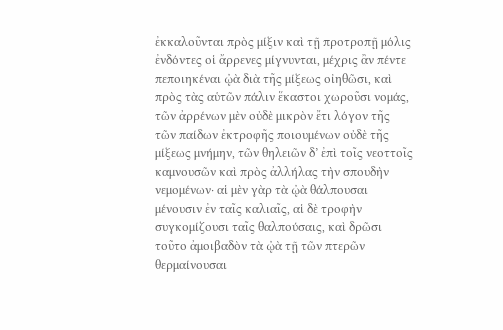ἐκκαλοῦνται πρὸς μίξιν καὶ τῇ προτροπῇ μόλις ἐνδόντες οἱ ἄρρενες μίγνυνται, μέχρις ἂν πέντε πεποιηκέναι ᾠὰ διὰ τῆς μίξεως οἰηθῶσι, καὶ πρὸς τὰς αὑτῶν πάλιν ἕκαστοι χωροῦσι νομάς, τῶν ἀρρένων μὲν οὐδὲ μικρὸν ἔτι λόγον τῆς τῶν παίδων ἐκτροφῆς ποιουμένων οὐδὲ τῆς μίξεως μνήμην, τῶν θηλειῶν δ’ ἐπὶ τοῖς νεοττοῖς καμνουσῶν καὶ πρὸς ἀλλήλας τὴν σπουδὴν νεμομένων· αἱ μὲν γὰρ τὰ ᾠὰ θάλπουσαι μένουσιν ἐν ταῖς καλιαῖς, αἱ δὲ τροφὴν συγκομίζουσι ταῖς θαλπούσαις, καὶ δρῶσι τοῦτο ἀμοιβαδὸν τὰ ᾠὰ τῇ τῶν πτερῶν θερμαίνουσαι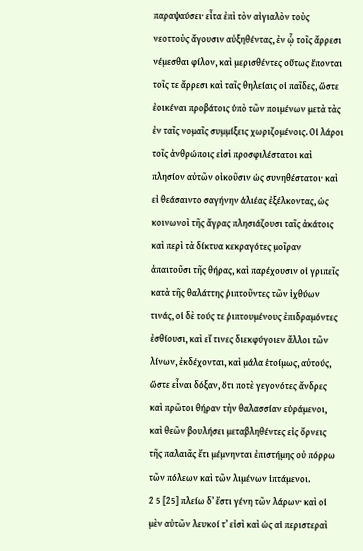παραψαύσει· εἶτα ἐπὶ τὸν αἰγιαλὸν τοὺς νεοττοὺς ἄγουσιν αὐξηθέντας, ἐν ᾧ τοῖς ἄρρεσι νέμεσθαι φίλον, καὶ μερισθέντες οὕτως ἕπονται τοῖς τε ἄρρεσι καὶ ταῖς θηλείαις οἱ παῖδες, ὥστε ἐοικέναι προβάτοις ὑπὸ τῶν ποιμένων μετὰ τὰς ἐν ταῖς νομαῖς συμμίξεις χωριζομένοις. Οἱ λάροι τοῖς ἀνθρώποις εἰσὶ προσφιλέστατοι καὶ πλησίον αὐτῶν οἰκοῦσιν ὡς συνηθέστατοι· καὶ εἰ θεάσαιντο σαγήνην ἁλιέας ἐξέλκοντας, ὡς κοινωνοὶ τῆς ἄγρας πλησιάζουσι ταῖς ἀκάτοις καὶ περὶ τὰ δίκτυα κεκραγότες μοῖραν ἀπαιτοῦσι τῆς θήρας, καὶ παρέχουσιν οἱ γριπεῖς κατὰ τῆς θαλάττης ῥιπτοῦντες τῶν ἰχθύων τινάς, οἱ δὲ τούς τε ῥιπτουμένους ἐπιδραμόντες ἐσθίουσι, καὶ εἴ τινες διεκφύγοιεν ἄλλοι τῶν λίνων, ἐκδέχονται, καὶ μάλα ἑτοίμως, αὐτούς, ὥστε εἶναι δόξαν, ὅτι ποτὲ γεγονότες ἄνδρες καὶ πρῶτοι θήραν τὴν θαλασσίαν εὑράμενοι, καὶ θεῶν βουλήσει μεταβληθέντες εἰς ὄρνεις τῆς παλαιᾶς ἔτι μέμνηνται ἐπιστήμης οὐ πόρρω τῶν πόλεων καὶ τῶν λιμένων ἱπτάμενοι.
2 5 [25] πλείω δ’ ἔστι γένη τῶν λάρων· καὶ οἱ μὲν αὐτῶν λευκοί τ’ εἰσὶ καὶ ὡς αἱ περιστεραὶ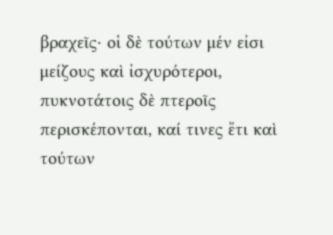βραχεῖς· οἱ δὲ τούτων μέν εἰσι μείζους καὶ ἰσχυρότεροι, πυκνοτάτοις δὲ πτεροῖς περισκέπονται, καί τινες ἔτι καὶ τούτων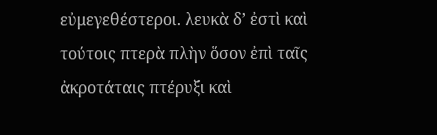εὐμεγεθέστεροι. λευκὰ δ’ ἐστὶ καὶ τούτοις πτερὰ πλὴν ὅσον ἐπὶ ταῖς ἀκροτάταις πτέρυξι καὶ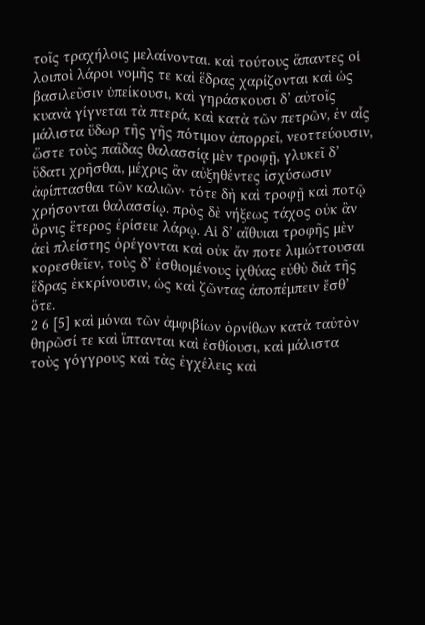τοῖς τραχήλοις μελαίνονται. καὶ τούτους ἅπαντες οἱ λοιποὶ λάροι νομῆς τε καὶ ἕδρας χαρίζονται καὶ ὡς βασιλεῦσιν ὑπείκουσι, καὶ γηράσκουσι δ’ αὐτοῖς κυανὰ γίγνεται τὰ πτερά, καὶ κατὰ τῶν πετρῶν, ἐν αἷς μάλιστα ὕδωρ τῆς γῆς πότιμον ἀπορρεῖ, νεοττεύουσιν, ὥστε τοὺς παῖδας θαλασσίᾳ μὲν τροφῇ, γλυκεῖ δ’ ὕδατι χρῆσθαι, μέχρις ἂν αὐξηθέντες ἰσχύσωσιν ἀφίπτασθαι τῶν καλιῶν· τότε δὴ καὶ τροφῇ καὶ ποτῷ χρήσονται θαλασσίῳ. πρὸς δὲ νήξεως τάχος οὐκ ἂν ὄρνις ἕτερος ἐρίσειε λάρῳ. Αἱ δ’ αἴθυιαι τροφῆς μὲν ἀεὶ πλείστης ὀρέγονται καὶ οὐκ ἄν ποτε λιμώττουσαι κορεσθεῖεν, τοὺς δ’ ἐσθιομένους ἰχθύας εὐθὺ διὰ τῆς ἕδρας ἐκκρίνουσιν, ὡς καὶ ζῶντας ἀποπέμπειν ἔσθ’ ὅτε.
2 6 [5] καὶ μόναι τῶν ἀμφιβίων ὀρνίθων κατὰ ταὐτὸν θηρῶσί τε καὶ ἵπτανται καὶ ἐσθίουσι, καὶ μάλιστα τοὺς γόγγρους καὶ τὰς ἐγχέλεις καὶ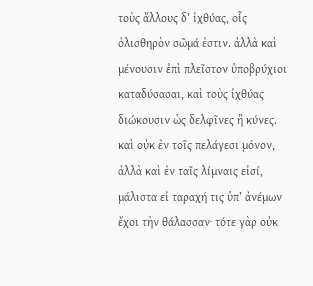τοὺς ἄλλους δ’ ἰχθύας, οἷς ὀλισθηρὸν σῶμά ἐστιν. ἀλλὰ καὶ μένουσιν ἐπὶ πλεῖστον ὑποβρύχιοι καταδύσασαι, καὶ τοὺς ἰχθύας διώκουσιν ὡς δελφῖνες ἢ κύνες. καὶ οὐκ ἐν τοῖς πελάγεσι μόνον, ἀλλὰ καὶ ἐν ταῖς λίμναις εἰσί, μάλιστα εἰ ταραχή τις ὑπ’ ἀνέμων ἔχοι τὴν θάλασσαν· τότε γὰρ οὐκ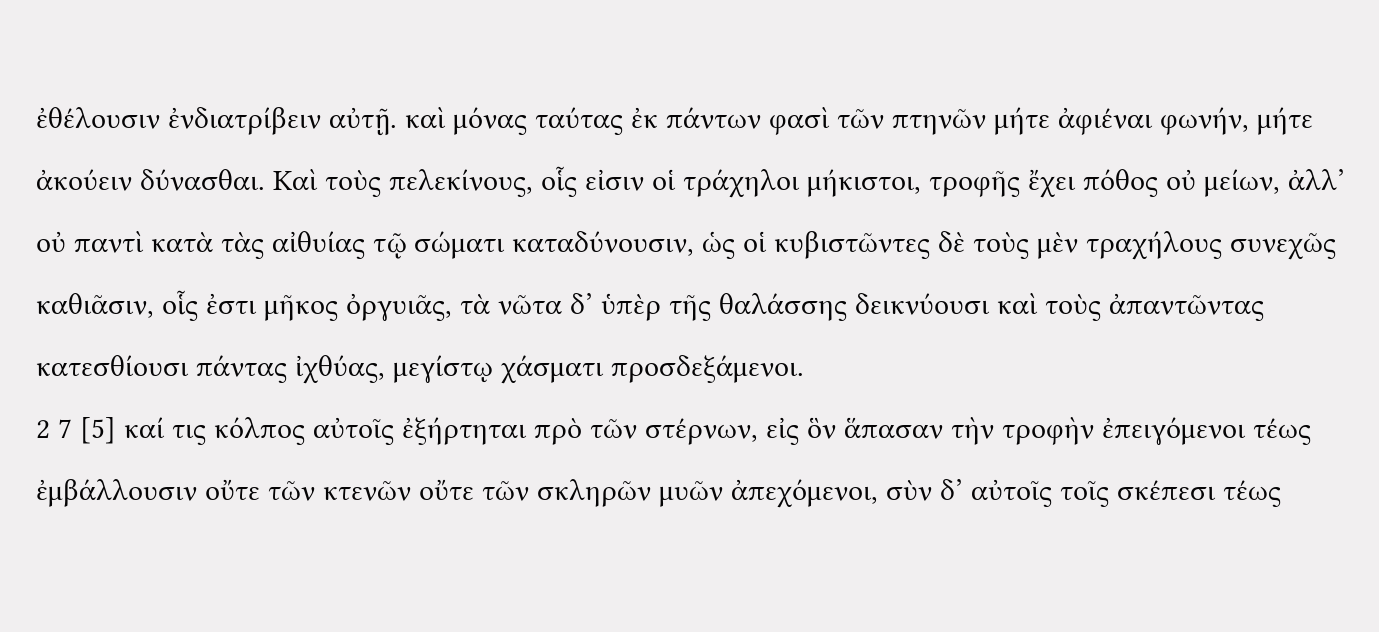ἐθέλουσιν ἐνδιατρίβειν αὐτῇ. καὶ μόνας ταύτας ἐκ πάντων φασὶ τῶν πτηνῶν μήτε ἀφιέναι φωνήν, μήτε ἀκούειν δύνασθαι. Καὶ τοὺς πελεκίνους, οἷς εἰσιν οἱ τράχηλοι μήκιστοι, τροφῆς ἔχει πόθος οὐ μείων, ἀλλ’ οὐ παντὶ κατὰ τὰς αἰθυίας τῷ σώματι καταδύνουσιν, ὡς οἱ κυβιστῶντες δὲ τοὺς μὲν τραχήλους συνεχῶς καθιᾶσιν, οἷς ἐστι μῆκος ὀργυιᾶς, τὰ νῶτα δ’ ὑπὲρ τῆς θαλάσσης δεικνύουσι καὶ τοὺς ἀπαντῶντας κατεσθίουσι πάντας ἰχθύας, μεγίστῳ χάσματι προσδεξάμενοι.
2 7 [5] καί τις κόλπος αὐτοῖς ἐξήρτηται πρὸ τῶν στέρνων, εἰς ὃν ἅπασαν τὴν τροφὴν ἐπειγόμενοι τέως ἐμβάλλουσιν οὔτε τῶν κτενῶν οὔτε τῶν σκληρῶν μυῶν ἀπεχόμενοι, σὺν δ’ αὐτοῖς τοῖς σκέπεσι τέως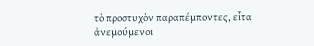τὸ προστυχὸν παραπέμποντες, εἶτα ἀνεμούμενοι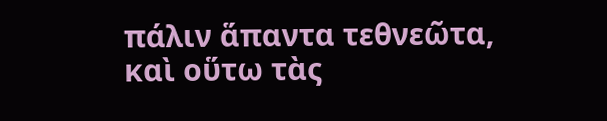πάλιν ἅπαντα τεθνεῶτα, καὶ οὕτω τὰς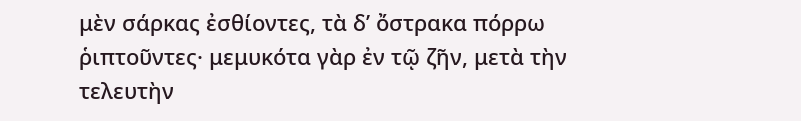μὲν σάρκας ἐσθίοντες, τὰ δ’ ὄστρακα πόρρω ῥιπτοῦντες· μεμυκότα γὰρ ἐν τῷ ζῆν, μετὰ τὴν τελευτὴν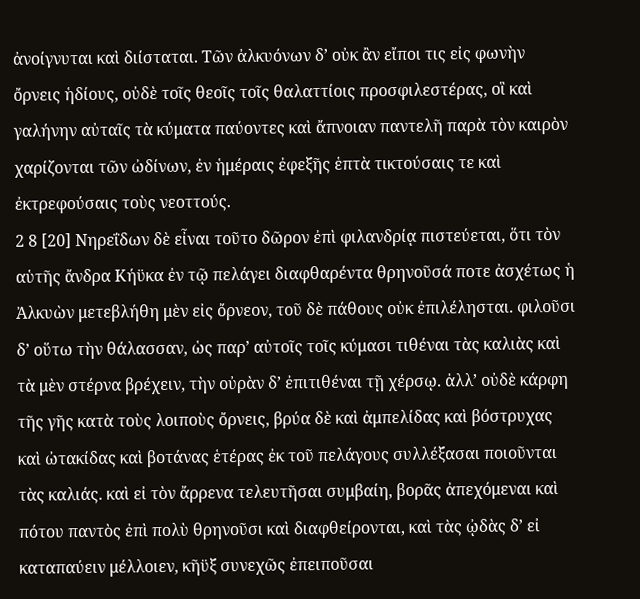ἀνοίγνυται καὶ διίσταται. Τῶν ἀλκυόνων δ’ οὐκ ἂν εἴποι τις εἰς φωνὴν ὄρνεις ἡδίους, οὐδὲ τοῖς θεοῖς τοῖς θαλαττίοις προσφιλεστέρας, οἳ καὶ γαλήνην αὐταῖς τὰ κύματα παύοντες καὶ ἄπνοιαν παντελῆ παρὰ τὸν καιρὸν χαρίζονται τῶν ὠδίνων, ἐν ἡμέραις ἐφεξῆς ἑπτὰ τικτούσαις τε καὶ ἐκτρεφούσαις τοὺς νεοττούς.
2 8 [20] Νηρεΐδων δὲ εἶναι τοῦτο δῶρον ἐπὶ φιλανδρίᾳ πιστεύεται, ὅτι τὸν αὑτῆς ἄνδρα Κήϋκα ἐν τῷ πελάγει διαφθαρέντα θρηνοῦσά ποτε ἀσχέτως ἡ Ἀλκυὼν μετεβλήθη μὲν εἰς ὄρνεον, τοῦ δὲ πάθους οὐκ ἐπιλέλησται. φιλοῦσι δ’ οὕτω τὴν θάλασσαν, ὡς παρ’ αὐτοῖς τοῖς κύμασι τιθέναι τὰς καλιὰς καὶ τὰ μὲν στέρνα βρέχειν, τὴν οὐρὰν δ’ ἐπιτιθέναι τῇ χέρσῳ. ἀλλ’ οὐδὲ κάρφη τῆς γῆς κατὰ τοὺς λοιποὺς ὄρνεις, βρύα δὲ καὶ ἀμπελίδας καὶ βόστρυχας καὶ ὠτακίδας καὶ βοτάνας ἑτέρας ἐκ τοῦ πελάγους συλλέξασαι ποιοῦνται τὰς καλιάς. καὶ εἰ τὸν ἄρρενα τελευτῆσαι συμβαίη, βορᾶς ἀπεχόμεναι καὶ πότου παντὸς ἐπὶ πολὺ θρηνοῦσι καὶ διαφθείρονται, καὶ τὰς ᾠδὰς δ’ εἰ καταπαύειν μέλλοιεν, κῆϋξ συνεχῶς ἐπειποῦσαι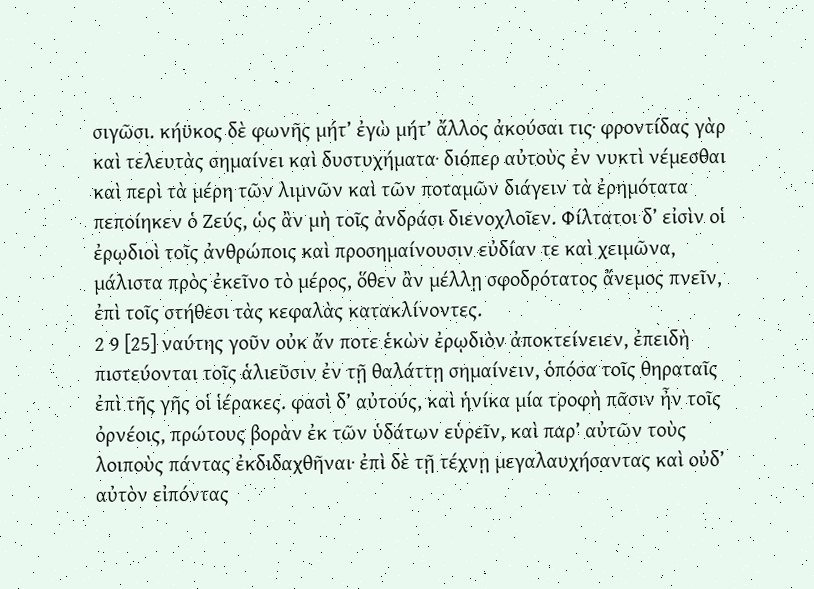σιγῶσι. κήϋκος δὲ φωνῆς μήτ’ ἐγὼ μήτ’ ἄλλος ἀκούσαι τις· φροντίδας γὰρ καὶ τελευτὰς σημαίνει καὶ δυστυχήματα· διόπερ αὐτοὺς ἐν νυκτὶ νέμεσθαι καὶ περὶ τὰ μέρη τῶν λιμνῶν καὶ τῶν ποταμῶν διάγειν τὰ ἐρημότατα πεποίηκεν ὁ Ζεύς, ὡς ἂν μὴ τοῖς ἀνδράσι διενοχλοῖεν. Φίλτατοι δ’ εἰσὶν οἱ ἐρῳδιοὶ τοῖς ἀνθρώποις καὶ προσημαίνουσιν εὐδίαν τε καὶ χειμῶνα, μάλιστα πρὸς ἐκεῖνο τὸ μέρος, ὅθεν ἂν μέλλῃ σφοδρότατος ἄνεμος πνεῖν, ἐπὶ τοῖς στήθεσι τὰς κεφαλὰς κατακλίνοντες.
2 9 [25] ναύτης γοῦν οὐκ ἄν ποτε ἑκὼν ἐρῳδιὸν ἀποκτείνειεν, ἐπειδὴ πιστεύονται τοῖς ἁλιεῦσιν ἐν τῇ θαλάττῃ σημαίνειν, ὁπόσα τοῖς θηραταῖς ἐπὶ τῆς γῆς οἱ ἱέρακες. φασὶ δ’ αὐτούς, καὶ ἡνίκα μία τροφὴ πᾶσιν ἦν τοῖς ὀρνέοις, πρώτους βορὰν ἐκ τῶν ὑδάτων εὑρεῖν, καὶ παρ’ αὐτῶν τοὺς λοιποὺς πάντας ἐκδιδαχθῆναι· ἐπὶ δὲ τῇ τέχνῃ μεγαλαυχήσαντας καὶ οὐδ’ αὐτὸν εἰπόντας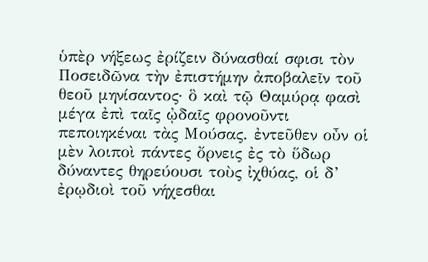ὑπὲρ νήξεως ἐρίζειν δύνασθαί σφισι τὸν Ποσειδῶνα τὴν ἐπιστήμην ἀποβαλεῖν τοῦ θεοῦ μηνίσαντος· ὃ καὶ τῷ Θαμύρᾳ φασὶ μέγα ἐπὶ ταῖς ᾠδαῖς φρονοῦντι πεποιηκέναι τὰς Μούσας. ἐντεῦθεν οὖν οἱ μὲν λοιποὶ πάντες ὄρνεις ἐς τὸ ὕδωρ δύναντες θηρεύουσι τοὺς ἰχθύας, οἱ δ’ ἐρῳδιοὶ τοῦ νήχεσθαι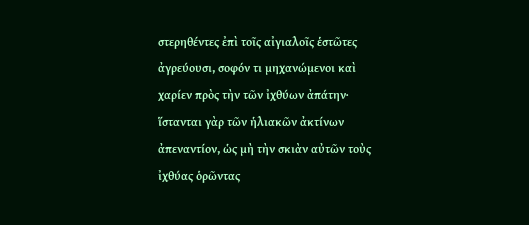στερηθέντες ἐπὶ τοῖς αἰγιαλοῖς ἑστῶτες ἀγρεύουσι, σοφόν τι μηχανώμενοι καὶ χαρίεν πρὸς τὴν τῶν ἰχθύων ἀπάτην· ἵστανται γὰρ τῶν ἡλιακῶν ἀκτίνων ἀπεναντίον, ὡς μὴ τὴν σκιὰν αὐτῶν τοὺς ἰχθύας ὁρῶντας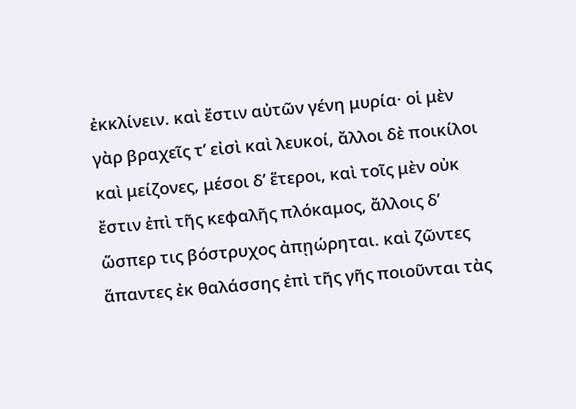ἐκκλίνειν. καὶ ἔστιν αὐτῶν γένη μυρία· οἱ μὲν γὰρ βραχεῖς τ’ εἰσὶ καὶ λευκοί, ἄλλοι δὲ ποικίλοι καὶ μείζονες, μέσοι δ’ ἕτεροι, καὶ τοῖς μὲν οὐκ ἔστιν ἐπὶ τῆς κεφαλῆς πλόκαμος, ἄλλοις δ’ ὥσπερ τις βόστρυχος ἀπῃώρηται. καὶ ζῶντες ἅπαντες ἐκ θαλάσσης ἐπὶ τῆς γῆς ποιοῦνται τὰς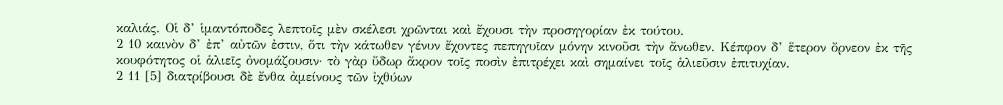καλιάς. Οἱ δ’ ἱμαντόποδες λεπτοῖς μὲν σκέλεσι χρῶνται καὶ ἔχουσι τὴν προσηγορίαν ἐκ τούτου.
2 10 καινὸν δ’ ἐπ’ αὐτῶν ἐστιν, ὅτι τὴν κάτωθεν γένυν ἔχοντες πεπηγυῖαν μόνην κινοῦσι τὴν ἄνωθεν. Κέπφον δ’ ἕτερον ὄρνεον ἐκ τῆς κουφότητος οἱ ἁλιεῖς ὀνομάζουσιν· τὸ γὰρ ὕδωρ ἄκρον τοῖς ποσὶν ἐπιτρέχει καὶ σημαίνει τοῖς ἁλιεῦσιν ἐπιτυχίαν.
2 11 [5] διατρίβουσι δὲ ἔνθα ἀμείνους τῶν ἰχθύων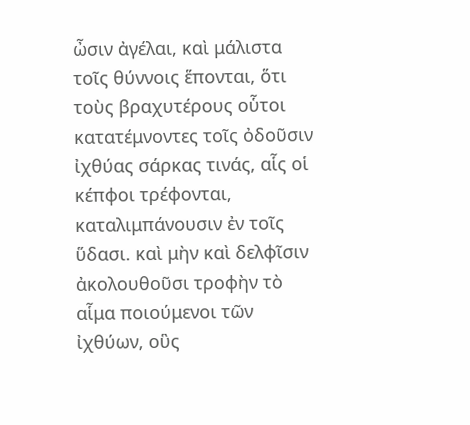ὦσιν ἀγέλαι, καὶ μάλιστα τοῖς θύννοις ἕπονται, ὅτι τοὺς βραχυτέρους οὗτοι κατατέμνοντες τοῖς ὀδοῦσιν ἰχθύας σάρκας τινάς, αἷς οἱ κέπφοι τρέφονται, καταλιμπάνουσιν ἐν τοῖς ὕδασι. καὶ μὴν καὶ δελφῖσιν ἀκολουθοῦσι τροφὴν τὸ αἷμα ποιούμενοι τῶν ἰχθύων, οὓς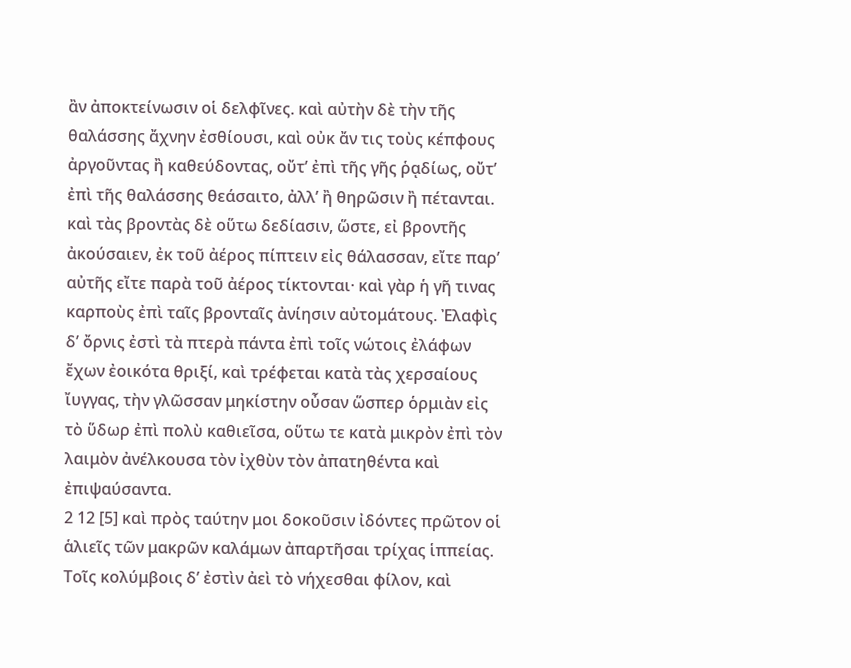ἂν ἀποκτείνωσιν οἱ δελφῖνες. καὶ αὐτὴν δὲ τὴν τῆς θαλάσσης ἄχνην ἐσθίουσι, καὶ οὐκ ἄν τις τοὺς κέπφους ἀργοῦντας ἢ καθεύδοντας, οὔτ’ ἐπὶ τῆς γῆς ῥᾳδίως, οὔτ’ ἐπὶ τῆς θαλάσσης θεάσαιτο, ἀλλ’ ἢ θηρῶσιν ἢ πέτανται. καὶ τὰς βροντὰς δὲ οὕτω δεδίασιν, ὥστε, εἰ βροντῆς ἀκούσαιεν, ἐκ τοῦ ἀέρος πίπτειν εἰς θάλασσαν, εἴτε παρ’ αὐτῆς εἴτε παρὰ τοῦ ἀέρος τίκτονται· καὶ γὰρ ἡ γῆ τινας καρποὺς ἐπὶ ταῖς βρονταῖς ἀνίησιν αὐτομάτους. Ἐλαφὶς δ’ ὄρνις ἐστὶ τὰ πτερὰ πάντα ἐπὶ τοῖς νώτοις ἐλάφων ἔχων ἐοικότα θριξί, καὶ τρέφεται κατὰ τὰς χερσαίους ἴυγγας, τὴν γλῶσσαν μηκίστην οὖσαν ὥσπερ ὁρμιὰν εἰς τὸ ὕδωρ ἐπὶ πολὺ καθιεῖσα, οὕτω τε κατὰ μικρὸν ἐπὶ τὸν λαιμὸν ἀνέλκουσα τὸν ἰχθὺν τὸν ἀπατηθέντα καὶ ἐπιψαύσαντα.
2 12 [5] καὶ πρὸς ταύτην μοι δοκοῦσιν ἰδόντες πρῶτον οἱ ἁλιεῖς τῶν μακρῶν καλάμων ἀπαρτῆσαι τρίχας ἱππείας. Τοῖς κολύμβοις δ’ ἐστὶν ἀεὶ τὸ νήχεσθαι φίλον, καὶ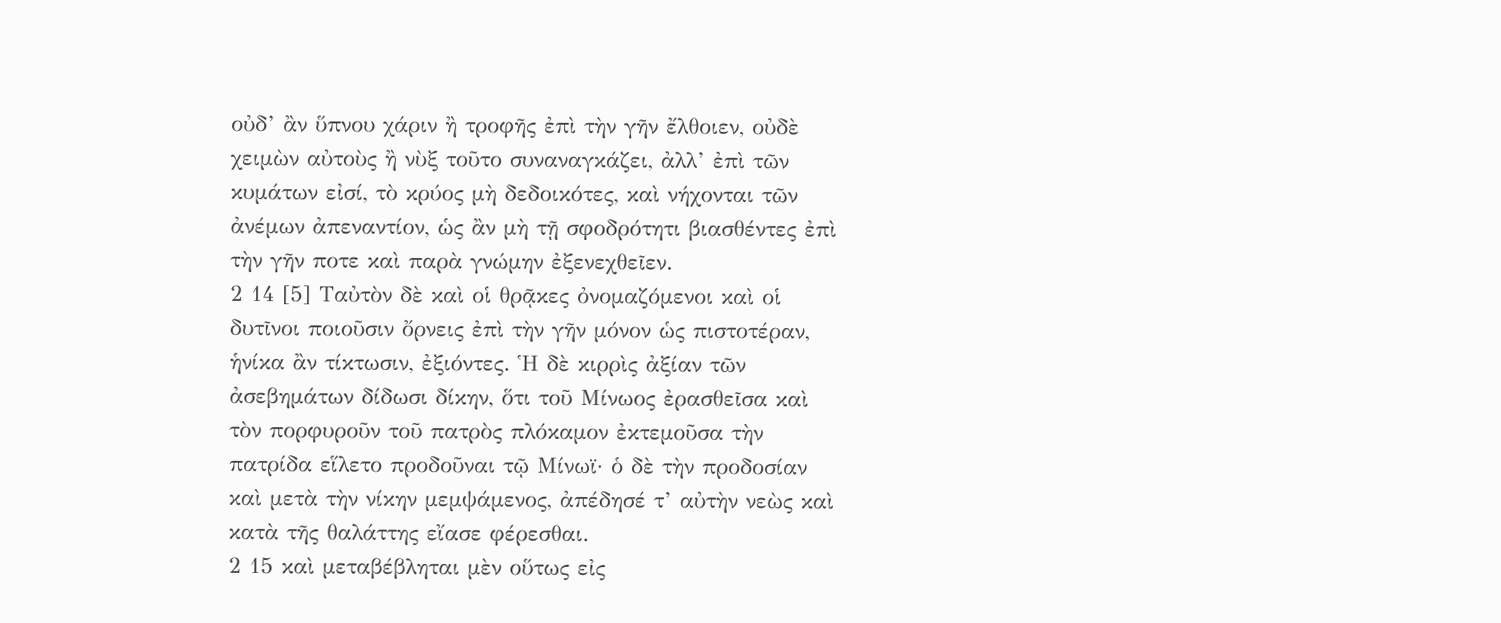οὐδ’ ἂν ὕπνου χάριν ἢ τροφῆς ἐπὶ τὴν γῆν ἔλθοιεν, οὐδὲ χειμὼν αὐτοὺς ἢ νὺξ τοῦτο συναναγκάζει, ἀλλ’ ἐπὶ τῶν κυμάτων εἰσί, τὸ κρύος μὴ δεδοικότες, καὶ νήχονται τῶν ἀνέμων ἀπεναντίον, ὡς ἂν μὴ τῇ σφοδρότητι βιασθέντες ἐπὶ τὴν γῆν ποτε καὶ παρὰ γνώμην ἐξενεχθεῖεν.
2 14 [5] Ταὐτὸν δὲ καὶ οἱ θρᾷκες ὀνομαζόμενοι καὶ οἱ δυτῖνοι ποιοῦσιν ὄρνεις ἐπὶ τὴν γῆν μόνον ὡς πιστοτέραν, ἡνίκα ἂν τίκτωσιν, ἐξιόντες. Ἡ δὲ κιρρὶς ἀξίαν τῶν ἀσεβημάτων δίδωσι δίκην, ὅτι τοῦ Μίνωος ἐρασθεῖσα καὶ τὸν πορφυροῦν τοῦ πατρὸς πλόκαμον ἐκτεμοῦσα τὴν πατρίδα εἵλετο προδοῦναι τῷ Μίνωϊ· ὁ δὲ τὴν προδοσίαν καὶ μετὰ τὴν νίκην μεμψάμενος, ἀπέδησέ τ’ αὐτὴν νεὼς καὶ κατὰ τῆς θαλάττης εἴασε φέρεσθαι.
2 15 καὶ μεταβέβληται μὲν οὕτως εἰς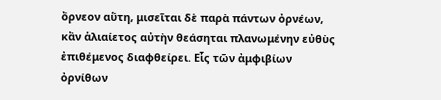ὄρνεον αὕτη, μισεῖται δὲ παρὰ πάντων ὀρνέων, κἂν ἁλιαίετος αὐτὴν θεάσηται πλανωμένην εὐθὺς ἐπιθέμενος διαφθείρει. Εἷς τῶν ἀμφιβίων ὀρνίθων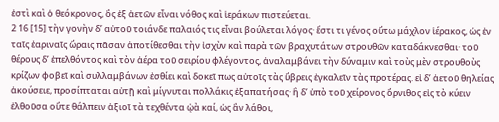ἐστὶ καὶ ὁ θεόκρονος, ὃς ἐξ ἀετῶν εἶναι νόθος καὶ ἱεράκων πιστεύεται.
2 16 [15] τὴν γονὴν δ’ αὐτοῦ τοιάνδε παλαιός τις εἶναι βούλεται λόγος· ἔστι τι γένος οὕτω μάχλον ἱέρακος, ὡς ἐν ταῖς ἐαριναῖς ὥραις πᾶσαν ἀποτίθεσθαι τὴν ἰσχὺν καὶ παρὰ τῶν βραχυτάτων στρουθῶν καταδάκνεσθαι· τοῦ θέρους δ’ ἐπελθόντος καὶ τὸν ἀέρα τοῦ σειρίου φλέγοντος, ἀναλαμβάνει τὴν δύναμιν καὶ τοὺς μὲν στρουθοὺς κρίζων φοβεῖ καὶ συλλαμβάνων ἐσθίει καὶ δοκεῖ πως αὐτοῖς τὰς ὕβρεις ἐγκαλεῖν τὰς προτέρας. εἰ δ’ ἀετοῦ θηλείας ἀκούσειε, προσίπταται αὐτῇ καὶ μίγνυται πολλάκις ἐξαπατήσας· ἣ δ’ ὑπὸ τοῦ χείρονος ὄρνιθος εἰς τὸ κύειν ἐλθοῦσα οὔτε θάλπειν ἀξιοῖ τὰ τεχθέντα ᾠὰ καί, ὡς ἂν λάθοι,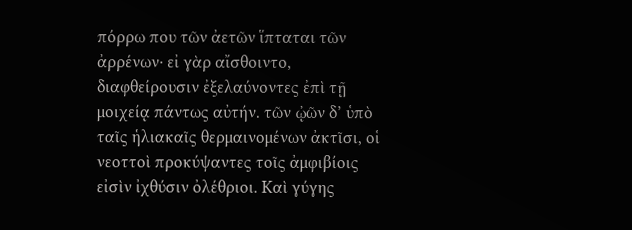πόρρω που τῶν ἀετῶν ἵπταται τῶν ἀρρένων· εἰ γὰρ αἴσθοιντο, διαφθείρουσιν ἐξελαύνοντες ἐπὶ τῇ μοιχείᾳ πάντως αὐτήν. τῶν ᾠῶν δ’ ὑπὸ ταῖς ἡλιακαῖς θερμαινομένων ἀκτῖσι, οἱ νεοττοὶ προκύψαντες τοῖς ἀμφιβίοις εἰσὶν ἰχθύσιν ὀλέθριοι. Καὶ γύγης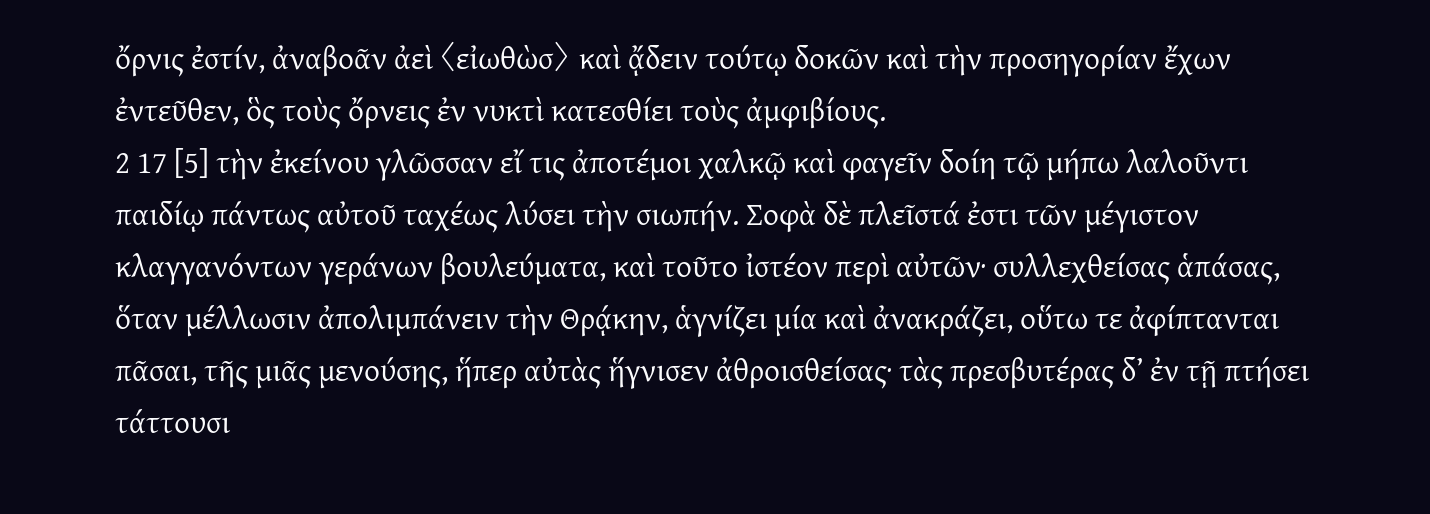ὄρνις ἐστίν, ἀναβοᾶν ἀεὶ 〈εἰωθὼσ〉 καὶ ᾄδειν τούτῳ δοκῶν καὶ τὴν προσηγορίαν ἔχων ἐντεῦθεν, ὃς τοὺς ὄρνεις ἐν νυκτὶ κατεσθίει τοὺς ἀμφιβίους.
2 17 [5] τὴν ἐκείνου γλῶσσαν εἴ τις ἀποτέμοι χαλκῷ καὶ φαγεῖν δοίη τῷ μήπω λαλοῦντι παιδίῳ πάντως αὐτοῦ ταχέως λύσει τὴν σιωπήν. Σοφὰ δὲ πλεῖστά ἐστι τῶν μέγιστον κλαγγανόντων γεράνων βουλεύματα, καὶ τοῦτο ἰστέον περὶ αὐτῶν· συλλεχθείσας ἁπάσας, ὅταν μέλλωσιν ἀπολιμπάνειν τὴν Θρᾴκην, ἁγνίζει μία καὶ ἀνακράζει, οὕτω τε ἀφίπτανται πᾶσαι, τῆς μιᾶς μενούσης, ἥπερ αὐτὰς ἥγνισεν ἀθροισθείσας· τὰς πρεσβυτέρας δ’ ἐν τῇ πτήσει τάττουσι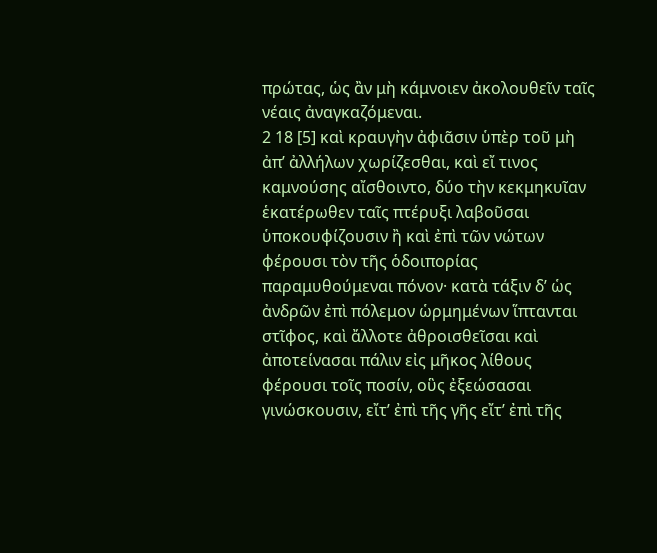πρώτας, ὡς ἂν μὴ κάμνοιεν ἀκολουθεῖν ταῖς νέαις ἀναγκαζόμεναι.
2 18 [5] καὶ κραυγὴν ἀφιᾶσιν ὑπὲρ τοῦ μὴ ἀπ’ ἀλλήλων χωρίζεσθαι, καὶ εἴ τινος καμνούσης αἴσθοιντο, δύο τὴν κεκμηκυῖαν ἑκατέρωθεν ταῖς πτέρυξι λαβοῦσαι ὑποκουφίζουσιν ἢ καὶ ἐπὶ τῶν νώτων φέρουσι τὸν τῆς ὁδοιπορίας παραμυθούμεναι πόνον· κατὰ τάξιν δ’ ὡς ἀνδρῶν ἐπὶ πόλεμον ὡρμημένων ἵπτανται στῖφος, καὶ ἄλλοτε ἀθροισθεῖσαι καὶ ἀποτείνασαι πάλιν εἰς μῆκος λίθους φέρουσι τοῖς ποσίν, οὓς ἐξεώσασαι γινώσκουσιν, εἴτ’ ἐπὶ τῆς γῆς εἴτ’ ἐπὶ τῆς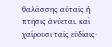θαλάσσης αὐταῖς ἡ πτῆσις ἀνύεται. καὶ χαίρουσι ταῖς εὐδίαις·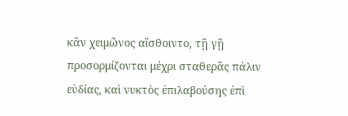κἂν χειμῶνος αἴσθοιντο, τῇ γῇ προσορμίζονται μέχρι σταθερᾶς πάλιν εὐδίας, καὶ νυκτὸς ἐπιλαβούσης ἐπὶ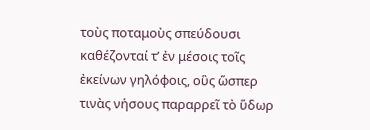τοὺς ποταμοὺς σπεύδουσι καθέζονταί τ’ ἐν μέσοις τοῖς ἐκείνων γηλόφοις, οὓς ὥσπερ τινὰς νήσους παραρρεῖ τὸ ὕδωρ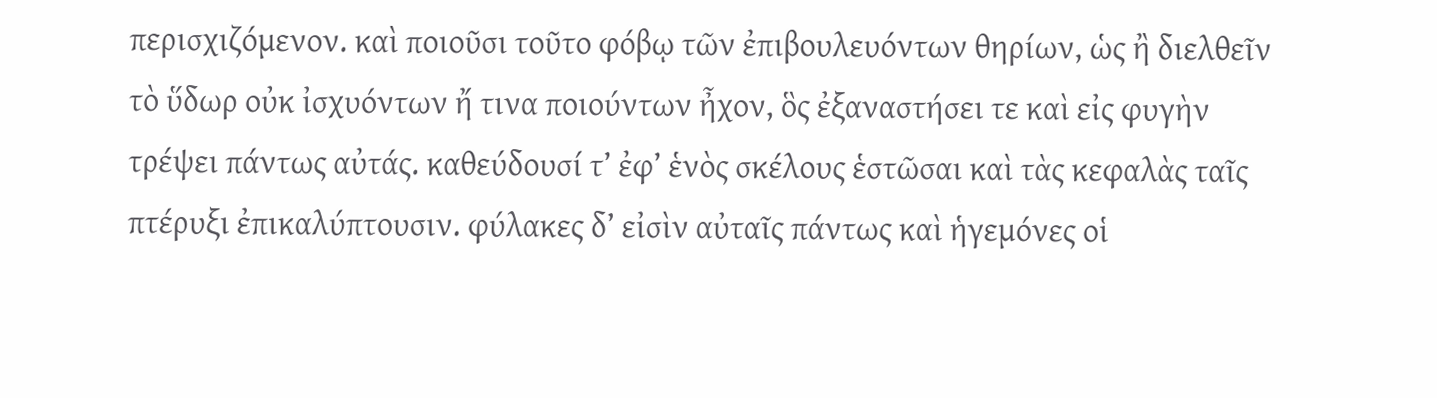περισχιζόμενον. καὶ ποιοῦσι τοῦτο φόβῳ τῶν ἐπιβουλευόντων θηρίων, ὡς ἢ διελθεῖν τὸ ὕδωρ οὐκ ἰσχυόντων ἤ τινα ποιούντων ἦχον, ὃς ἐξαναστήσει τε καὶ εἰς φυγὴν τρέψει πάντως αὐτάς. καθεύδουσί τ’ ἐφ’ ἑνὸς σκέλους ἑστῶσαι καὶ τὰς κεφαλὰς ταῖς πτέρυξι ἐπικαλύπτουσιν. φύλακες δ’ εἰσὶν αὐταῖς πάντως καὶ ἡγεμόνες οἱ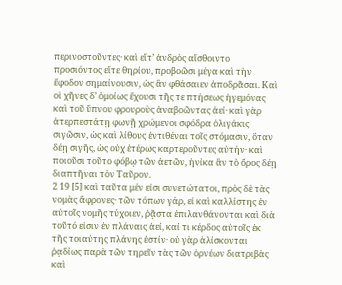περινοστοῦντες· καὶ εἴτ’ ἀνδρὸς αἴσθοιντο προσιόντος εἴτε θηρίου, προβοῶσι μέγα καὶ τὴν ἔφοδον σημαίνουσιν, ὡς ἂν φθάσαιεν ἀποδρᾶσαι. Καὶ οἱ χῆνες δ’ ὁμοίως ἔχουσι τῆς τε πτήσεως ἡγεμόνας καὶ τοῦ ὕπνου φρουροὺς ἀναβοῶντας ἀεί· καὶ γὰρ ἀτερπεστάτῃ φωνῇ χρώμενοι σφόδρα ὀλιγάκις σιγῶσιν, ὡς καὶ λίθους ἐντιθέναι τοῖς στόμασιν, ὅταν δέῃ σιγῆς, ὡς οὐχ ἑτέρως καρτεροῦντες αὐτήν· καὶ ποιοῦσι τοῦτο φόβῳ τῶν ἀετῶν, ἡνίκα ἂν τὸ ὄρος δέῃ διαπτῆναι τὸν Ταῦρον.
2 19 [5] καὶ ταῦτα μέν εἰσι συνετώτατοι, πρὸς δὲ τὰς νομὰς ἄφρονες· τῶν τόπων γάρ, εἰ καὶ καλλίστης ἐν αὐτοῖς νομῆς τύχοιεν, ῥᾷστα ἐπιλανθάνονται καὶ διὰ τοῦτό εἰσιν ἐν πλάναις ἀεί, καί τι κέρδος αὐτοῖς ἐκ τῆς τοιαύτης πλάνης ἐστίν· οὐ γὰρ ἁλίσκονται ῥᾳδίως παρὰ τῶν τηρεῖν τὰς τῶν ὀρνέων διατριβὰς καὶ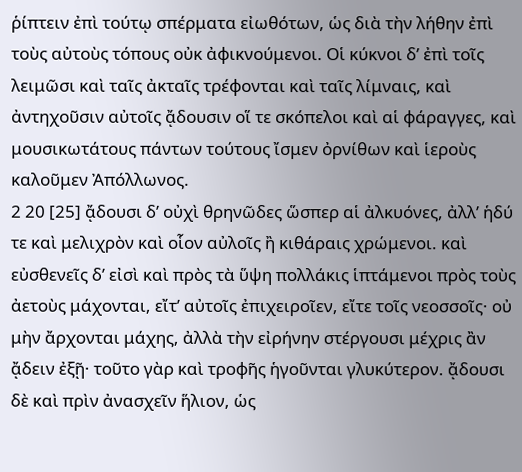ῥίπτειν ἐπὶ τούτῳ σπέρματα εἰωθότων, ὡς διὰ τὴν λήθην ἐπὶ τοὺς αὐτοὺς τόπους οὐκ ἀφικνούμενοι. Οἱ κύκνοι δ’ ἐπὶ τοῖς λειμῶσι καὶ ταῖς ἀκταῖς τρέφονται καὶ ταῖς λίμναις, καὶ ἀντηχοῦσιν αὐτοῖς ᾄδουσιν οἵ τε σκόπελοι καὶ αἱ φάραγγες, καὶ μουσικωτάτους πάντων τούτους ἴσμεν ὀρνίθων καὶ ἱεροὺς καλοῦμεν Ἀπόλλωνος.
2 20 [25] ᾄδουσι δ’ οὐχὶ θρηνῶδες ὥσπερ αἱ ἀλκυόνες, ἀλλ’ ἡδύ τε καὶ μελιχρὸν καὶ οἷον αὐλοῖς ἢ κιθάραις χρώμενοι. καὶ εὐσθενεῖς δ’ εἰσὶ καὶ πρὸς τὰ ὕψη πολλάκις ἱπτάμενοι πρὸς τοὺς ἀετοὺς μάχονται, εἴτ’ αὐτοῖς ἐπιχειροῖεν, εἴτε τοῖς νεοσσοῖς· οὐ μὴν ἄρχονται μάχης, ἀλλὰ τὴν εἰρήνην στέργουσι μέχρις ἂν ᾄδειν ἐξῇ· τοῦτο γὰρ καὶ τροφῆς ἡγοῦνται γλυκύτερον. ᾄδουσι δὲ καὶ πρὶν ἀνασχεῖν ἥλιον, ὡς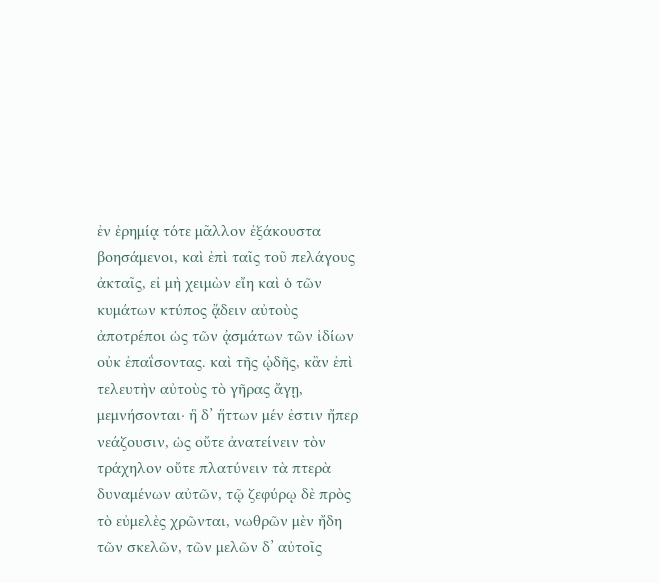ἐν ἐρημίᾳ τότε μᾶλλον ἐξάκουστα βοησάμενοι, καὶ ἐπὶ ταῖς τοῦ πελάγους ἀκταῖς, εἰ μὴ χειμὼν εἴη καὶ ὁ τῶν κυμάτων κτύπος ᾄδειν αὐτοὺς ἀποτρέποι ὡς τῶν ᾀσμάτων τῶν ἰδίων οὐκ ἐπαΐσοντας. καὶ τῆς ᾠδῆς, κἂν ἐπὶ τελευτὴν αὐτοὺς τὸ γῆρας ἄγῃ, μεμνήσονται· ἣ δ’ ἥττων μέν ἐστιν ἤπερ νεάζουσιν, ὡς οὔτε ἀνατείνειν τὸν τράχηλον οὔτε πλατύνειν τὰ πτερὰ δυναμένων αὐτῶν, τῷ ζεφύρῳ δὲ πρὸς τὸ εὐμελὲς χρῶνται, νωθρῶν μὲν ἤδη τῶν σκελῶν, τῶν μελῶν δ’ αὐτοῖς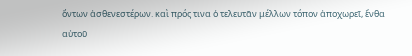ὄντων ἀσθενεστέρων. καὶ πρός τινα ὁ τελευτᾶν μέλλων τόπον ἀποχωρεῖ, ἔνθα αὐτοῦ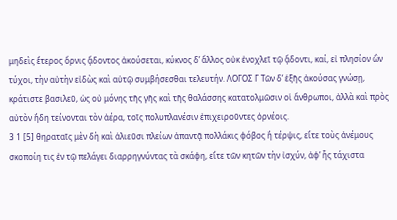μηδεὶς ἕτερος ὄρνις ᾄδοντος ἀκούσεται, κύκνος δ’ ἄλλος οὐκ ἐνοχλεῖ τῷ ᾄδοντι, καί, εἰ πλησίον ὢν τύχοι, τὴν αὐτὴν εἰδὼς καὶ αὑτῷ συμβήσεσθαι τελευτήν. ΛΟΓΟΣ Γ Τῶν δ’ ἑξῆς ἀκούσας γνώσῃ, κράτιστε βασιλεῦ, ὡς οὐ μόνης τῆς γῆς καὶ τῆς θαλάσσης κατατολμῶσιν οἱ ἄνθρωποι, ἀλλὰ καὶ πρὸς αὐτὸν ἤδη τείνονται τὸν ἀέρα, τοῖς πολυπλανέσιν ἐπιχειροῦντες ὀρνέοις.
3 1 [5] θηραταῖς μὲν δὴ καὶ ἁλιεῦσι πλείων ἀπαντᾷ πολλάκις φόβος ἢ τέρψις, εἴτε τοὺς ἀνέμους σκοποίη τις ἐν τῷ πελάγει διαρρηγνύντας τὰ σκάφη, εἴτε τῶν κητῶν τὴν ἰσχύν, ἀφ’ ἧς τάχιστα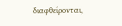διαφθείρονται,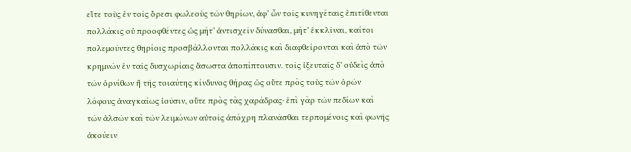εἴτε τοὺς ἐν τοῖς ὄρεσι φωλεοὺς τῶν θηρίων, ἀφ’ ὧν τοῖς κυνηγέταις ἐπιτίθενται πολλάκις οὐ προοφθέντες ὡς μήτ’ ἀντισχεῖν δύνασθαι, μήτ’ ἐκκλῖναι, καίτοι πολεμοῦντες θηρίοις προσβάλλονται πολλάκις καὶ διαφθείρονται καὶ ἀπὸ τῶν κρημνῶν ἐν ταῖς δυσχωρίαις ἄσωστα ἀποπίπτουσιν. τοῖς ἰξευταῖς δ’ οὐδεὶς ἀπὸ τῶν ὀρνίθων ἢ τῆς τοιαύτης κίνδυνος θήρας ὡς οὔτε πρὸς τοὺς τῶν ὀρῶν λόφους ἀναγκαίως ἰοῦσιν, οὔτε πρὸς τὰς χαράδρας· ἐπὶ γὰρ τῶν πεδίων καὶ τῶν ἀλσῶν καὶ τῶν λειμώνων αὐτοῖς ἀπόχρη πλανᾶσθαι τερπομένοις καὶ φωνῆς ἀκούειν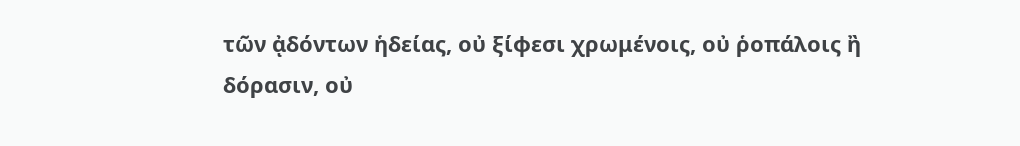τῶν ᾀδόντων ἡδείας, οὐ ξίφεσι χρωμένοις, οὐ ῥοπάλοις ἢ δόρασιν, οὐ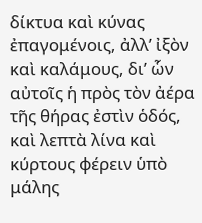δίκτυα καὶ κύνας ἐπαγομένοις, ἀλλ’ ἰξὸν καὶ καλάμους, δι’ ὧν αὐτοῖς ἡ πρὸς τὸν ἀέρα τῆς θήρας ἐστὶν ὁδός, καὶ λεπτὰ λίνα καὶ κύρτους φέρειν ὑπὸ μάλης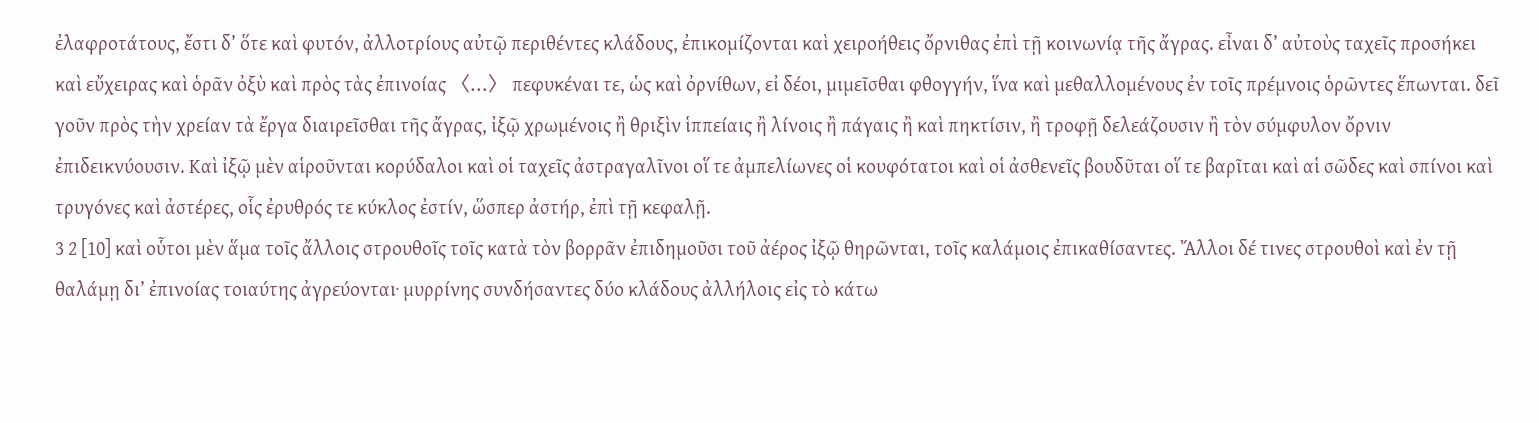ἐλαφροτάτους, ἔστι δ’ ὅτε καὶ φυτόν, ἀλλοτρίους αὐτῷ περιθέντες κλάδους, ἐπικομίζονται καὶ χειροήθεις ὄρνιθας ἐπὶ τῇ κοινωνίᾳ τῆς ἄγρας. εἶναι δ’ αὐτοὺς ταχεῖς προσήκει καὶ εὔχειρας καὶ ὁρᾶν ὀξὺ καὶ πρὸς τὰς ἐπινοίας 〈...〉 πεφυκέναι τε, ὡς καὶ ὀρνίθων, εἰ δέοι, μιμεῖσθαι φθογγήν, ἵνα καὶ μεθαλλομένους ἐν τοῖς πρέμνοις ὁρῶντες ἕπωνται. δεῖ γοῦν πρὸς τὴν χρείαν τὰ ἔργα διαιρεῖσθαι τῆς ἄγρας, ἰξῷ χρωμένοις ἢ θριξὶν ἱππείαις ἢ λίνοις ἢ πάγαις ἢ καὶ πηκτίσιν, ἢ τροφῇ δελεάζουσιν ἢ τὸν σύμφυλον ὄρνιν ἐπιδεικνύουσιν. Καὶ ἰξῷ μὲν αἱροῦνται κορύδαλοι καὶ οἱ ταχεῖς ἀστραγαλῖνοι οἵ τε ἀμπελίωνες οἱ κουφότατοι καὶ οἱ ἀσθενεῖς βουδῦται οἵ τε βαρῖται καὶ αἱ σῶδες καὶ σπίνοι καὶ τρυγόνες καὶ ἀστέρες, οἷς ἐρυθρός τε κύκλος ἐστίν, ὥσπερ ἀστήρ, ἐπὶ τῇ κεφαλῇ.
3 2 [10] καὶ οὗτοι μὲν ἅμα τοῖς ἄλλοις στρουθοῖς τοῖς κατὰ τὸν βορρᾶν ἐπιδημοῦσι τοῦ ἀέρος ἰξῷ θηρῶνται, τοῖς καλάμοις ἐπικαθίσαντες. Ἄλλοι δέ τινες στρουθοὶ καὶ ἐν τῇ θαλάμῃ δι’ ἐπινοίας τοιαύτης ἀγρεύονται· μυρρίνης συνδήσαντες δύο κλάδους ἀλλήλοις εἰς τὸ κάτω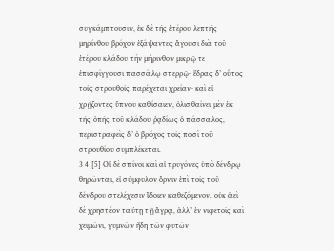συγκάμπτουσιν, ἐκ δὲ τῆς ἑτέρου λεπτῆς μηρίνθου βρόχον ἐξάψαντες ἄγουσι διὰ τοῦ ἑτέρου κλάδου τὴν μήρινθον μικρῷ τε ἐπισφίγγουσι πασσάλῳ στερρῷ· ἕδρας δ’ οὗτος τοῖς στρουθοῖς παρέχεται χρείαν· καὶ εἰ χρῄζοντες ὕπνου καθίσαιεν, ὀλισθαίνει μὲν ἐκ τῆς ὀπῆς τοῦ κλάδου ῥᾳδίως ὁ πάσσαλος, περιστραφεὶς δ’ ὁ βρόχος τοῖς ποσὶ τοῦ στρουθίου συμπλέκεται.
3 4 [5] Οἱ δὲ σπίνοι καὶ αἱ τρυγόνες ὑπὸ δένδρῳ θηρῶνται, εἰ σύμφυλον ὄρνιν ἐπὶ τοῖς τοῦ δένδρου στελέχεσιν ἴδοιεν καθεζόμενον. οὐκ ἀεὶ δὲ χρηστέον ταύτῃ τῇ ἄγρᾳ, ἀλλ’ ἐν νιφετοῖς καὶ χειμῶνι, γυμνῶν ἤδη τῶν φυτῶν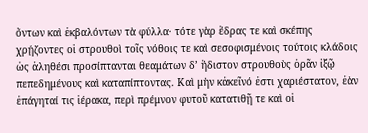ὄντων καὶ ἐκβαλόντων τὰ φύλλα· τότε γὰρ ἕδρας τε καὶ σκέπης χρῄζοντες οἱ στρουθοὶ τοῖς νόθοις τε καὶ σεσοφισμένοις τούτοις κλάδοις ὡς ἀληθέσι προσίπτανται θεαμάτων δ’ ἥδιστον στρουθοὺς ὁρᾶν ἰξῷ πεπεδημένους καὶ καταπίπτοντας. Καὶ μὴν κἀκεῖνό ἐστι χαριέστατον, ἐὰν ἐπάγηταί τις ἱέρακα, περὶ πρέμνον φυτοῦ κατατιθῇ τε καὶ οἱ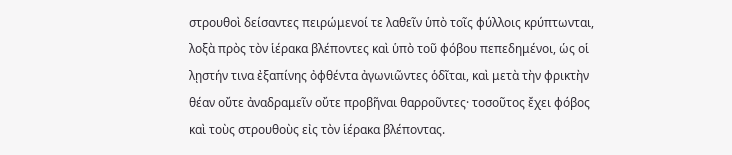στρουθοὶ δείσαντες πειρώμενοί τε λαθεῖν ὑπὸ τοῖς φύλλοις κρύπτωνται, λοξὰ πρὸς τὸν ἱέρακα βλέποντες καὶ ὑπὸ τοῦ φόβου πεπεδημένοι, ὡς οἱ λῃστήν τινα ἐξαπίνης ὀφθέντα ἀγωνιῶντες ὁδῖται, καὶ μετὰ τὴν φρικτὴν θέαν οὔτε ἀναδραμεῖν οὔτε προβῆναι θαρροῦντες· τοσοῦτος ἔχει φόβος καὶ τοὺς στρουθοὺς εἰς τὸν ἱέρακα βλέποντας.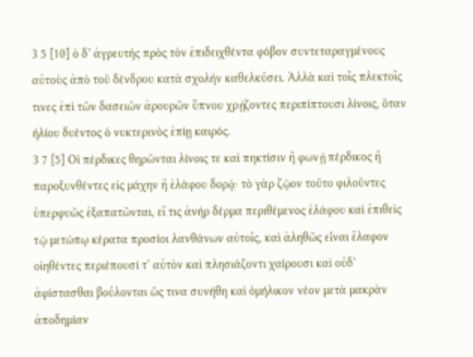3 5 [10] ὁ δ’ ἀγρευτὴς πρὸς τὸν ἐπιδειχθέντα φόβον συντεταραγμένους αὐτοὺς ἀπὸ τοῦ δένδρου κατὰ σχολὴν καθελκύσει. Ἀλλὰ καὶ τοῖς πλεκτοῖς τινες ἐπὶ τῶν δασειῶν ἀρουρῶν ὕπνου χρῄζοντες περιπίπτουσι λίνοις, ὅταν ἡλίου δυέντος ὁ νυκτερινὸς ἐπίῃ καιρός.
3 7 [5] Οἱ πέρδικες θηρῶνται λίνοις τε καὶ πηκτίσιν ἢ φωνῇ πέρδικος ἢ παροξυνθέντες εἰς μάχην ἢ ἐλάφου δορᾷ· τὸ γὰρ ζῷον τοῦτο φιλοῦντες ὑπερφυῶς ἐξαπατῶνται, εἴ τις ἀνὴρ δέρμα περιθέμενος ἐλάφου καὶ ἐπιθεὶς τῷ μετώπῳ κέρατα προσίοι λανθάνων αὐτοῖς, καὶ ἀληθῶς εἶναι ἔλαφον οἰηθέντες περιέπουσί τ’ αὐτὸν καὶ πλησιάζοντι χαίρουσι καὶ οὐδ’ ἀφίστασθαι βούλονται ὥς τινα συνήθη καὶ ὁμήλικον νέον μετὰ μακρὰν ἀποδημίαν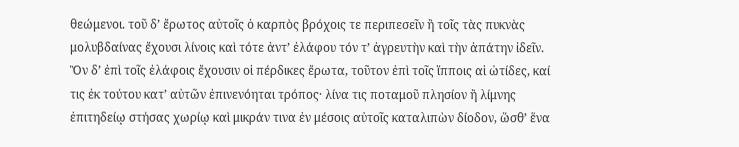θεώμενοι. τοῦ δ’ ἔρωτος αὐτοῖς ὁ καρπὸς βρόχοις τε περιπεσεῖν ἢ τοῖς τὰς πυκνὰς μολυβδαίνας ἔχουσι λίνοις καὶ τότε ἀντ’ ἐλάφου τόν τ’ ἀγρευτὴν καὶ τὴν ἀπάτην ἰδεῖν. Ὃν δ’ ἐπὶ τοῖς ἐλάφοις ἔχουσιν οἱ πέρδικες ἔρωτα, τοῦτον ἐπὶ τοῖς ἵπποις αἱ ὠτίδες, καί τις ἐκ τούτου κατ’ αὐτῶν ἐπινενόηται τρόπος· λίνα τις ποταμοῦ πλησίον ἢ λίμνης ἐπιτηδείῳ στήσας χωρίῳ καὶ μικράν τινα ἐν μέσοις αὐτοῖς καταλιπὼν δίοδον, ὥσθ’ ἕνα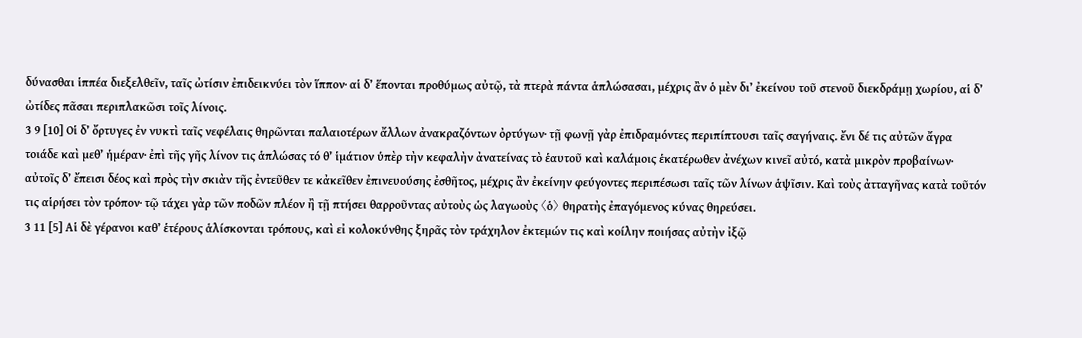δύνασθαι ἱππέα διεξελθεῖν, ταῖς ὠτίσιν ἐπιδεικνύει τὸν ἵππον· αἱ δ’ ἕπονται προθύμως αὐτῷ, τὰ πτερὰ πάντα ἁπλώσασαι, μέχρις ἂν ὁ μὲν δι’ ἐκείνου τοῦ στενοῦ διεκδράμῃ χωρίου, αἱ δ’ ὠτίδες πᾶσαι περιπλακῶσι τοῖς λίνοις.
3 9 [10] Οἱ δ’ ὄρτυγες ἐν νυκτὶ ταῖς νεφέλαις θηρῶνται παλαιοτέρων ἄλλων ἀνακραζόντων ὀρτύγων· τῇ φωνῇ γὰρ ἐπιδραμόντες περιπίπτουσι ταῖς σαγήναις. ἔνι δέ τις αὐτῶν ἄγρα τοιάδε καὶ μεθ’ ἡμέραν· ἐπὶ τῆς γῆς λίνον τις ἁπλώσας τό θ’ ἱμάτιον ὑπὲρ τὴν κεφαλὴν ἀνατείνας τὸ ἑαυτοῦ καὶ καλάμοις ἑκατέρωθεν ἀνέχων κινεῖ αὐτό, κατὰ μικρὸν προβαίνων· αὐτοῖς δ’ ἔπεισι δέος καὶ πρὸς τὴν σκιὰν τῆς ἐντεῦθεν τε κἀκεῖθεν ἐπινευούσης ἐσθῆτος, μέχρις ἂν ἐκείνην φεύγοντες περιπέσωσι ταῖς τῶν λίνων ἁψῖσιν. Καὶ τοὺς ἀτταγῆνας κατὰ τοῦτόν τις αἱρήσει τὸν τρόπον· τῷ τάχει γὰρ τῶν ποδῶν πλέον ἢ τῇ πτήσει θαρροῦντας αὐτοὺς ὡς λαγωοὺς 〈ὁ〉 θηρατὴς ἐπαγόμενος κύνας θηρεύσει.
3 11 [5] Αἱ δὲ γέρανοι καθ’ ἑτέρους ἁλίσκονται τρόπους, καὶ εἰ κολοκύνθης ξηρᾶς τὸν τράχηλον ἐκτεμών τις καὶ κοίλην ποιήσας αὐτὴν ἰξῷ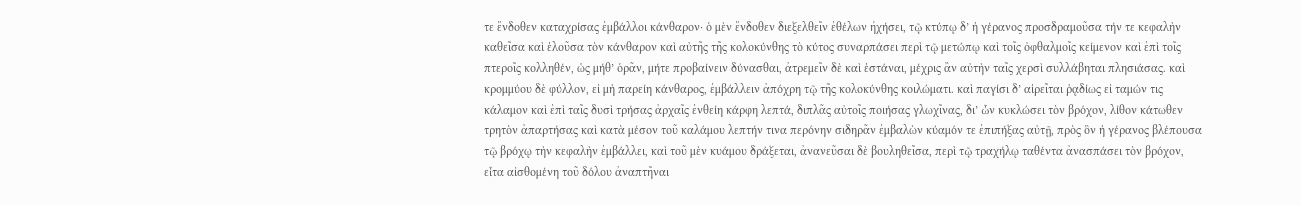τε ἔνδοθεν καταχρίσας ἐμβάλλοι κάνθαρον· ὁ μὲν ἔνδοθεν διεξελθεῖν ἐθέλων ἠχήσει, τῷ κτύπῳ δ’ ἡ γέρανος προσδραμοῦσα τήν τε κεφαλὴν καθεῖσα καὶ ἑλοῦσα τὸν κάνθαρον καὶ αὐτῆς τῆς κολοκύνθης τὸ κύτος συναρπάσει περὶ τῷ μετώπῳ καὶ τοῖς ὀφθαλμοῖς κείμενον καὶ ἐπὶ τοῖς πτεροῖς κολληθέν, ὡς μήθ’ ὁρᾶν, μήτε προβαίνειν δύνασθαι, ἀτρεμεῖν δὲ καὶ ἑστάναι, μέχρις ἂν αὐτὴν ταῖς χερσὶ συλλάβηται πλησιάσας. καὶ κρομμύου δὲ φύλλον, εἰ μὴ παρείη κάνθαρος, ἐμβάλλειν ἀπόχρη τῷ τῆς κολοκύνθης κοιλώματι. καὶ παγίσι δ’ αἱρεῖται ῥᾳδίως εἰ ταμών τις κάλαμον καὶ ἐπὶ ταῖς δυσὶ τρήσας ἀρχαῖς ἐνθείη κάρφη λεπτά, διπλᾶς αὐτοῖς ποιήσας γλωχῖνας, δι’ ὧν κυκλώσει τὸν βρόχον, λίθον κάτωθεν τρητὸν ἀπαρτήσας καὶ κατὰ μέσον τοῦ καλάμου λεπτήν τινα περόνην σιδηρᾶν ἐμβαλὼν κύαμόν τε ἐπιπήξας αὐτῇ, πρὸς ὃν ἡ γέρανος βλέπουσα τῷ βρόχῳ τὴν κεφαλὴν ἐμβάλλει, καὶ τοῦ μὲν κυάμου δράξεται, ἀνανεῦσαι δὲ βουληθεῖσα, περὶ τῷ τραχήλῳ ταθέντα ἀνασπάσει τὸν βρόχον, εἶτα αἰσθομένη τοῦ δόλου ἀναπτῆναι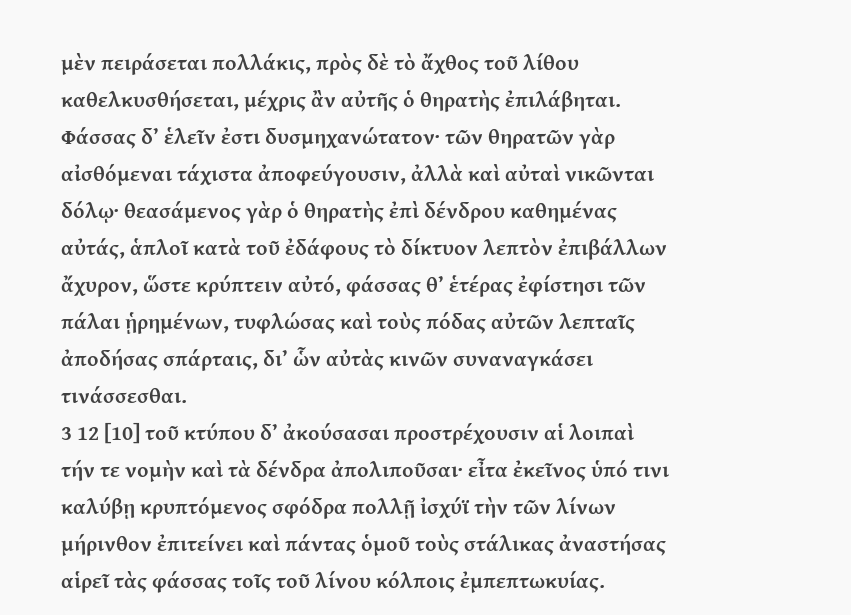μὲν πειράσεται πολλάκις, πρὸς δὲ τὸ ἄχθος τοῦ λίθου καθελκυσθήσεται, μέχρις ἂν αὐτῆς ὁ θηρατὴς ἐπιλάβηται. Φάσσας δ’ ἑλεῖν ἐστι δυσμηχανώτατον· τῶν θηρατῶν γὰρ αἰσθόμεναι τάχιστα ἀποφεύγουσιν, ἀλλὰ καὶ αὐταὶ νικῶνται δόλῳ· θεασάμενος γὰρ ὁ θηρατὴς ἐπὶ δένδρου καθημένας αὐτάς, ἁπλοῖ κατὰ τοῦ ἐδάφους τὸ δίκτυον λεπτὸν ἐπιβάλλων ἄχυρον, ὥστε κρύπτειν αὐτό, φάσσας θ’ ἑτέρας ἐφίστησι τῶν πάλαι ᾑρημένων, τυφλώσας καὶ τοὺς πόδας αὐτῶν λεπταῖς ἀποδήσας σπάρταις, δι’ ὧν αὐτὰς κινῶν συναναγκάσει τινάσσεσθαι.
3 12 [10] τοῦ κτύπου δ’ ἀκούσασαι προστρέχουσιν αἱ λοιπαὶ τήν τε νομὴν καὶ τὰ δένδρα ἀπολιποῦσαι· εἶτα ἐκεῖνος ὑπό τινι καλύβῃ κρυπτόμενος σφόδρα πολλῇ ἰσχύϊ τὴν τῶν λίνων μήρινθον ἐπιτείνει καὶ πάντας ὁμοῦ τοὺς στάλικας ἀναστήσας αἱρεῖ τὰς φάσσας τοῖς τοῦ λίνου κόλποις ἐμπεπτωκυίας.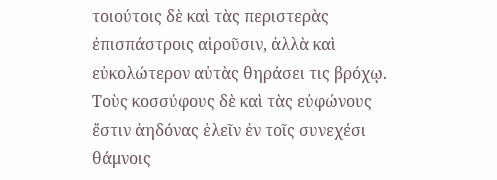τοιούτοις δὲ καὶ τὰς περιστερὰς ἐπισπάστροις αἱροῦσιν, ἀλλὰ καὶ εὐκολώτερον αὐτὰς θηράσει τις βρόχῳ. Τοὺς κοσσύφους δὲ καὶ τὰς εὐφώνους ἔστιν ἀηδόνας ἑλεῖν ἐν τοῖς συνεχέσι θάμνοις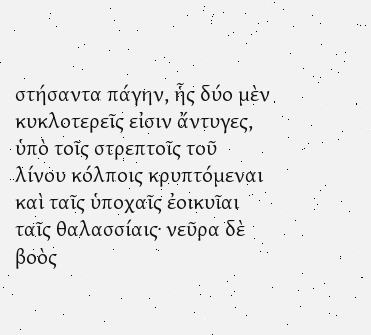στήσαντα πάγην, ἧς δύο μὲν κυκλοτερεῖς εἰσιν ἄντυγες, ὑπὸ τοῖς στρεπτοῖς τοῦ λίνου κόλποις κρυπτόμεναι καὶ ταῖς ὑποχαῖς ἐοικυῖαι ταῖς θαλασσίαις· νεῦρα δὲ βοὸς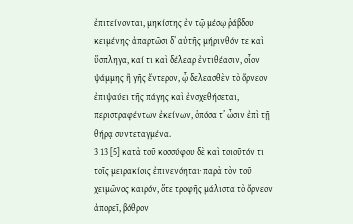ἐπιτείνονται, μηκίστης ἐν τῷ μέσῳ ῥάβδου κειμένης· ἀπαρτῶσι δ’ αὐτῆς μήρινθόν τε καὶ ὕσπληγα, καί τι καὶ δέλεαρ ἐντιθέασιν, οἷον ψάμμης ἢ γῆς ἔντερον, ᾧ δελεασθὲν τὸ ὄρνεον ἐπιψαύει τῆς πάγης καὶ ἐνσχεθήσεται, περιστραφέντων ἐκείνων, ὁπόσα τ’ ὦσιν ἐπὶ τῇ θήρᾳ συντεταγμένα.
3 13 [5] κατὰ τοῦ κοσσύφου δὲ καὶ τοιοῦτόν τι τοῖς μειρακίοις ἐπινενόηται· παρὰ τὸν τοῦ χειμῶνος καιρόν, ὅτε τροφῆς μάλιστα τὸ ὄρνεον ἀπορεῖ, βόθρον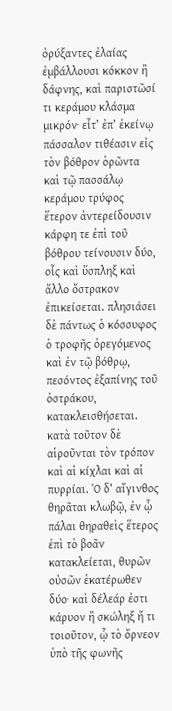ὀρύξαντες ἐλαίας ἐμβάλλουσι κόκκον ἢ δάφνης, καὶ παριστῶσί τι κεράμου κλάσμα μικρόν· εἶτ’ ἐπ’ ἐκείνῳ πάσσαλον τιθέασιν εἰς τὸν βόθρον ὁρῶντα καὶ τῷ πασσάλῳ κεράμου τρύφος ἕτερον ἀντερείδουσιν κάρφη τε ἐπὶ τοῦ βόθρου τείνουσιν δύο, οἷς καὶ ὕσπληξ καὶ ἄλλο ὄστρακον ἐπικείσεται. πλησιάσει δὲ πάντως ὁ κόσσυφος ὁ τροφῆς ὀρεγόμενος καὶ ἐν τῷ βόθρῳ, πεσόντος ἐξαπίνης τοῦ ὀστράκου, κατακλεισθήσεται. κατὰ τοῦτον δὲ αἱροῦνται τὸν τρόπον καὶ αἱ κίχλαι καὶ αἱ πυρρίαι. Ὁ δ’ αἴγινθος θηρᾶται κλωβῷ, ἐν ᾧ πάλαι θηραθεὶς ἕτερος ἐπὶ τὸ βοᾶν κατακλείεται, θυρῶν οὐσῶν ἑκατέρωθεν δύο· καὶ δέλεάρ ἐστι κάρυον ἢ σκώληξ ἤ τι τοιοῦτον, ᾧ τὸ ὄρνεον ὑπὸ τῆς φωνῆς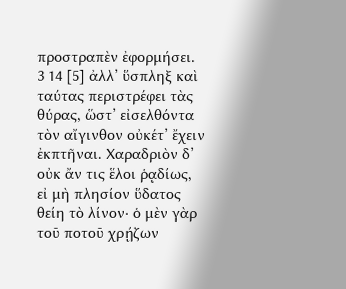προστραπὲν ἐφορμήσει.
3 14 [5] ἀλλ’ ὕσπληξ καὶ ταύτας περιστρέφει τὰς θύρας, ὥστ’ εἰσελθόντα τὸν αἴγινθον οὐκέτ’ ἔχειν ἐκπτῆναι. Χαραδριὸν δ’ οὐκ ἄν τις ἕλοι ῥᾳδίως, εἰ μὴ πλησίον ὕδατος θείη τὸ λίνον· ὁ μὲν γὰρ τοῦ ποτοῦ χρῄζων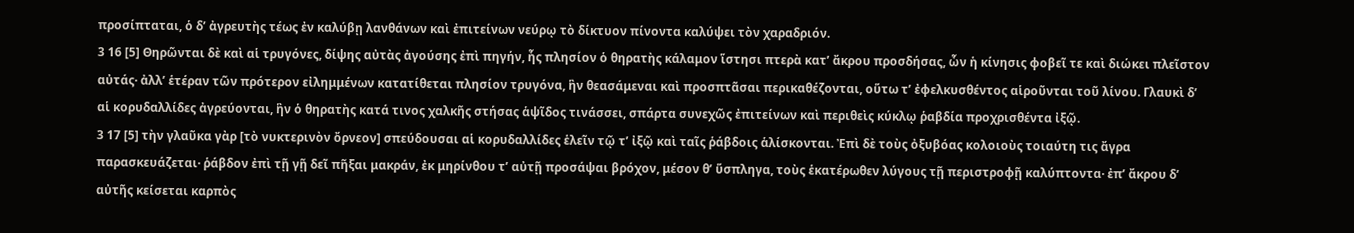προσίπταται, ὁ δ’ ἀγρευτὴς τέως ἐν καλύβῃ λανθάνων καὶ ἐπιτείνων νεύρῳ τὸ δίκτυον πίνοντα καλύψει τὸν χαραδριόν.
3 16 [5] Θηρῶνται δὲ καὶ αἱ τρυγόνες, δίψης αὐτὰς ἀγούσης ἐπὶ πηγήν, ἧς πλησίον ὁ θηρατὴς κάλαμον ἵστησι πτερὰ κατ’ ἄκρου προσδήσας, ὧν ἡ κίνησις φοβεῖ τε καὶ διώκει πλεῖστον αὐτάς· ἀλλ’ ἑτέραν τῶν πρότερον εἰλημμένων κατατίθεται πλησίον τρυγόνα, ἣν θεασάμεναι καὶ προσπτᾶσαι περικαθέζονται, οὕτω τ’ ἐφελκυσθέντος αἱροῦνται τοῦ λίνου. Γλαυκὶ δ’ αἱ κορυδαλλίδες ἀγρεύονται, ἣν ὁ θηρατὴς κατά τινος χαλκῆς στήσας ἁψῖδος τινάσσει, σπάρτα συνεχῶς ἐπιτείνων καὶ περιθεὶς κύκλῳ ῥαβδία προχρισθέντα ἰξῷ.
3 17 [5] τὴν γλαῦκα γὰρ [τὸ νυκτερινὸν ὄρνεον] σπεύδουσαι αἱ κορυδαλλίδες ἑλεῖν τῷ τ’ ἰξῷ καὶ ταῖς ῥάβδοις ἁλίσκονται. Ἐπὶ δὲ τοὺς ὀξυβόας κολοιοὺς τοιαύτη τις ἄγρα παρασκευάζεται· ῥάβδον ἐπὶ τῇ γῇ δεῖ πῆξαι μακράν, ἐκ μηρίνθου τ’ αὐτῇ προσάψαι βρόχον, μέσον θ’ ὕσπληγα, τοὺς ἑκατέρωθεν λύγους τῇ περιστροφῇ καλύπτοντα· ἐπ’ ἄκρου δ’ αὐτῆς κείσεται καρπὸς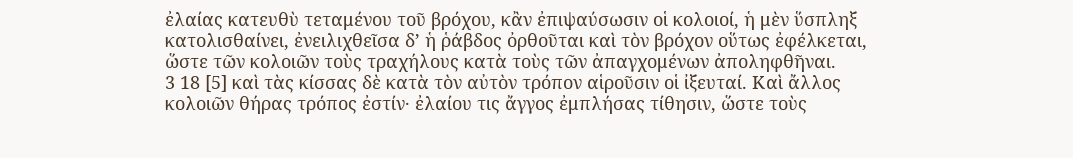ἐλαίας κατευθὺ τεταμένου τοῦ βρόχου, κἂν ἐπιψαύσωσιν οἱ κολοιοί, ἡ μὲν ὕσπληξ κατολισθαίνει, ἐνειλιχθεῖσα δ’ ἡ ῥάβδος ὀρθοῦται καὶ τὸν βρόχον οὕτως ἐφέλκεται, ὥστε τῶν κολοιῶν τοὺς τραχήλους κατὰ τοὺς τῶν ἀπαγχομένων ἀποληφθῆναι.
3 18 [5] καὶ τὰς κίσσας δὲ κατὰ τὸν αὐτὸν τρόπον αἱροῦσιν οἱ ἰξευταί. Καὶ ἄλλος κολοιῶν θήρας τρόπος ἐστίν· ἐλαίου τις ἄγγος ἐμπλήσας τίθησιν, ὥστε τοὺς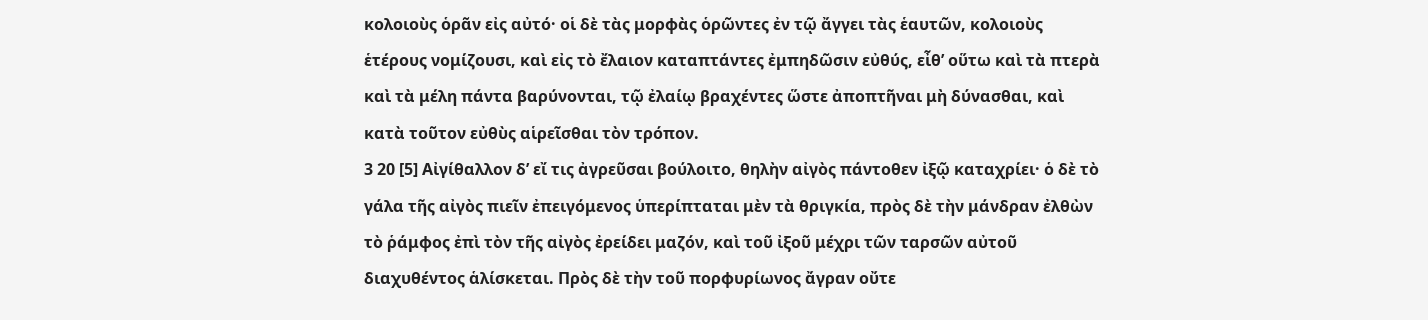κολοιοὺς ὁρᾶν εἰς αὐτό· οἱ δὲ τὰς μορφὰς ὁρῶντες ἐν τῷ ἄγγει τὰς ἑαυτῶν, κολοιοὺς ἑτέρους νομίζουσι, καὶ εἰς τὸ ἔλαιον καταπτάντες ἐμπηδῶσιν εὐθύς, εἶθ’ οὕτω καὶ τὰ πτερὰ καὶ τὰ μέλη πάντα βαρύνονται, τῷ ἐλαίῳ βραχέντες ὥστε ἀποπτῆναι μὴ δύνασθαι, καὶ κατὰ τοῦτον εὐθὺς αἱρεῖσθαι τὸν τρόπον.
3 20 [5] Αἰγίθαλλον δ’ εἴ τις ἀγρεῦσαι βούλοιτο, θηλὴν αἰγὸς πάντοθεν ἰξῷ καταχρίει· ὁ δὲ τὸ γάλα τῆς αἰγὸς πιεῖν ἐπειγόμενος ὑπερίπταται μὲν τὰ θριγκία, πρὸς δὲ τὴν μάνδραν ἐλθὼν τὸ ῥάμφος ἐπὶ τὸν τῆς αἰγὸς ἐρείδει μαζόν, καὶ τοῦ ἰξοῦ μέχρι τῶν ταρσῶν αὐτοῦ διαχυθέντος ἁλίσκεται. Πρὸς δὲ τὴν τοῦ πορφυρίωνος ἄγραν οὔτε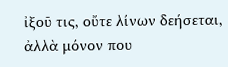ἰξοῦ τις, οὔτε λίνων δεήσεται, ἀλλὰ μόνον που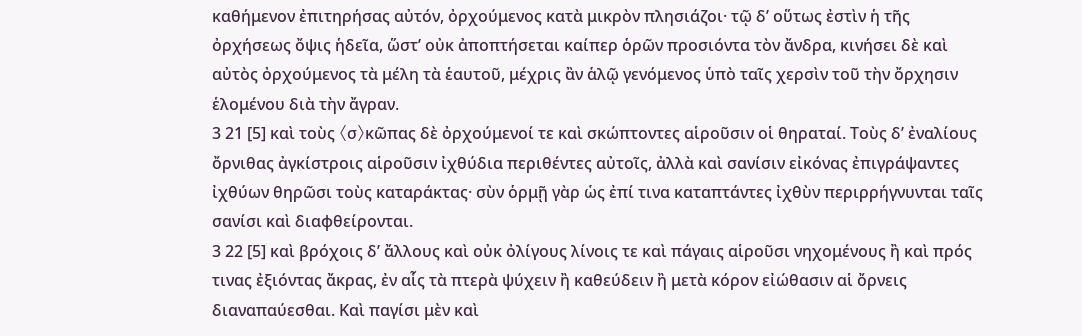καθήμενον ἐπιτηρήσας αὐτόν, ὀρχούμενος κατὰ μικρὸν πλησιάζοι· τῷ δ’ οὕτως ἐστὶν ἡ τῆς ὀρχήσεως ὄψις ἡδεῖα, ὥστ’ οὐκ ἀποπτήσεται καίπερ ὁρῶν προσιόντα τὸν ἄνδρα, κινήσει δὲ καὶ αὐτὸς ὀρχούμενος τὰ μέλη τὰ ἑαυτοῦ, μέχρις ἂν ἁλῷ γενόμενος ὑπὸ ταῖς χερσὶν τοῦ τὴν ὄρχησιν ἑλομένου διὰ τὴν ἄγραν.
3 21 [5] καὶ τοὺς 〈σ〉κῶπας δὲ ὀρχούμενοί τε καὶ σκώπτοντες αἱροῦσιν οἱ θηραταί. Τοὺς δ’ ἐναλίους ὄρνιθας ἀγκίστροις αἱροῦσιν ἰχθύδια περιθέντες αὐτοῖς, ἀλλὰ καὶ σανίσιν εἰκόνας ἐπιγράψαντες ἰχθύων θηρῶσι τοὺς καταράκτας· σὺν ὁρμῇ γὰρ ὡς ἐπί τινα καταπτάντες ἰχθὺν περιρρήγνυνται ταῖς σανίσι καὶ διαφθείρονται.
3 22 [5] καὶ βρόχοις δ’ ἄλλους καὶ οὐκ ὀλίγους λίνοις τε καὶ πάγαις αἱροῦσι νηχομένους ἢ καὶ πρός τινας ἐξιόντας ἄκρας, ἐν αἷς τὰ πτερὰ ψύχειν ἢ καθεύδειν ἢ μετὰ κόρον εἰώθασιν αἱ ὄρνεις διαναπαύεσθαι. Καὶ παγίσι μὲν καὶ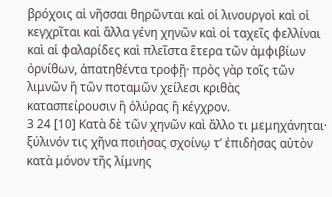βρόχοις αἱ νῆσσαι θηρῶνται καὶ οἱ λινουργοὶ καὶ οἱ κεγχρῖται καὶ ἄλλα γένη χηνῶν καὶ οἱ ταχεῖς φελλίναι καὶ αἱ φαλαρίδες καὶ πλεῖστα ἕτερα τῶν ἀμφιβίων ὀρνίθων, ἀπατηθέντα τροφῇ· πρὸς γὰρ τοῖς τῶν λιμνῶν ἢ τῶν ποταμῶν χείλεσι κριθὰς κατασπείρουσιν ἢ ὀλύρας ἢ κέγχρον.
3 24 [10] Κατὰ δὲ τῶν χηνῶν καὶ ἄλλο τι μεμηχάνηται· ξύλινόν τις χῆνα ποιήσας σχοίνῳ τ’ ἐπιδήσας αὐτὸν κατὰ μόνον τῆς λίμνης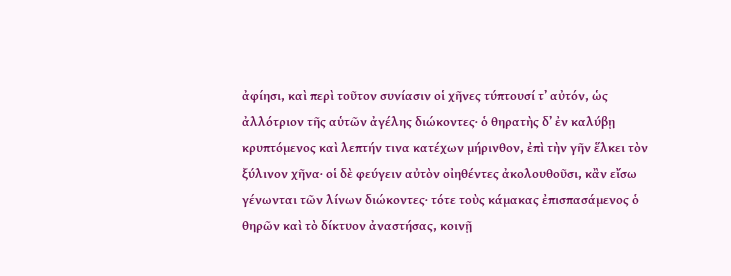ἀφίησι, καὶ περὶ τοῦτον συνίασιν οἱ χῆνες τύπτουσί τ’ αὐτόν, ὡς ἀλλότριον τῆς αὑτῶν ἀγέλης διώκοντες· ὁ θηρατὴς δ’ ἐν καλύβῃ κρυπτόμενος καὶ λεπτήν τινα κατέχων μήρινθον, ἐπὶ τὴν γῆν ἕλκει τὸν ξύλινον χῆνα· οἱ δὲ φεύγειν αὐτὸν οἰηθέντες ἀκολουθοῦσι, κἂν εἴσω γένωνται τῶν λίνων διώκοντες· τότε τοὺς κάμακας ἐπισπασάμενος ὁ θηρῶν καὶ τὸ δίκτυον ἀναστήσας, κοινῇ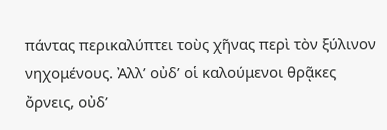πάντας περικαλύπτει τοὺς χῆνας περὶ τὸν ξύλινον νηχομένους. Ἀλλ’ οὐδ’ οἱ καλούμενοι θρᾷκες ὄρνεις, οὐδ’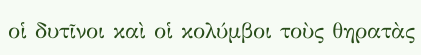οἱ δυτῖνοι καὶ οἱ κολύμβοι τοὺς θηρατὰς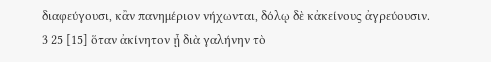διαφεύγουσι, κἂν πανημέριον νήχωνται, δόλῳ δὲ κἀκείνους ἀγρεύουσιν.
3 25 [15] ὅταν ἀκίνητον ᾖ διὰ γαλήνην τὸ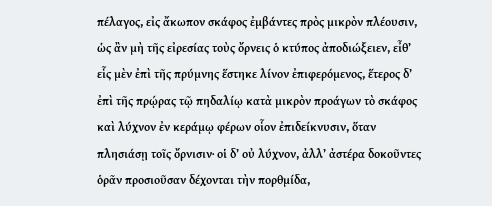πέλαγος, εἰς ἄκωπον σκάφος ἐμβάντες πρὸς μικρὸν πλέουσιν, ὡς ἂν μὴ τῆς εἰρεσίας τοὺς ὄρνεις ὁ κτύπος ἀποδιώξειεν, εἶθ’ εἷς μὲν ἐπὶ τῆς πρύμνης ἕστηκε λίνον ἐπιφερόμενος, ἕτερος δ’ ἐπὶ τῆς πρῴρας τῷ πηδαλίῳ κατὰ μικρὸν προάγων τὸ σκάφος καὶ λύχνον ἐν κεράμῳ φέρων οἷον ἐπιδείκνυσιν, ὅταν πλησιάσῃ τοῖς ὄρνισιν· οἱ δ’ οὐ λύχνον, ἀλλ’ ἀστέρα δοκοῦντες ὁρᾶν προσιοῦσαν δέχονται τὴν πορθμίδα,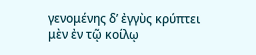γενομένης δ’ ἐγγὺς κρύπτει μὲν ἐν τῷ κοίλῳ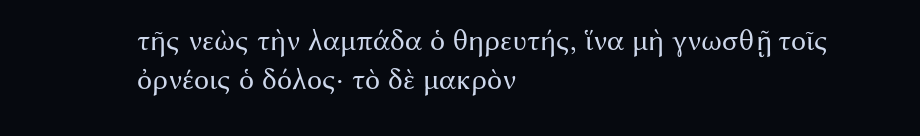τῆς νεὼς τὴν λαμπάδα ὁ θηρευτής, ἵνα μὴ γνωσθῇ τοῖς ὀρνέοις ὁ δόλος· τὸ δὲ μακρὸν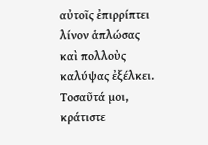αὐτοῖς ἐπιρρίπτει λίνον ἁπλώσας καὶ πολλοὺς καλύψας ἐξέλκει. Τοσαῦτά μοι, κράτιστε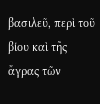βασιλεῦ, περὶ τοῦ βίου καὶ τῆς ἄγρας τῶν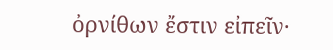ὀρνίθων ἔστιν εἰπεῖν·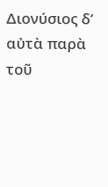Διονύσιος δ’ αὐτὰ παρὰ τοῦ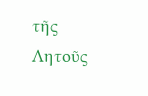τῆς Λητοῦς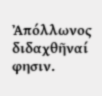Ἀπόλλωνος διδαχθῆναί φησιν.